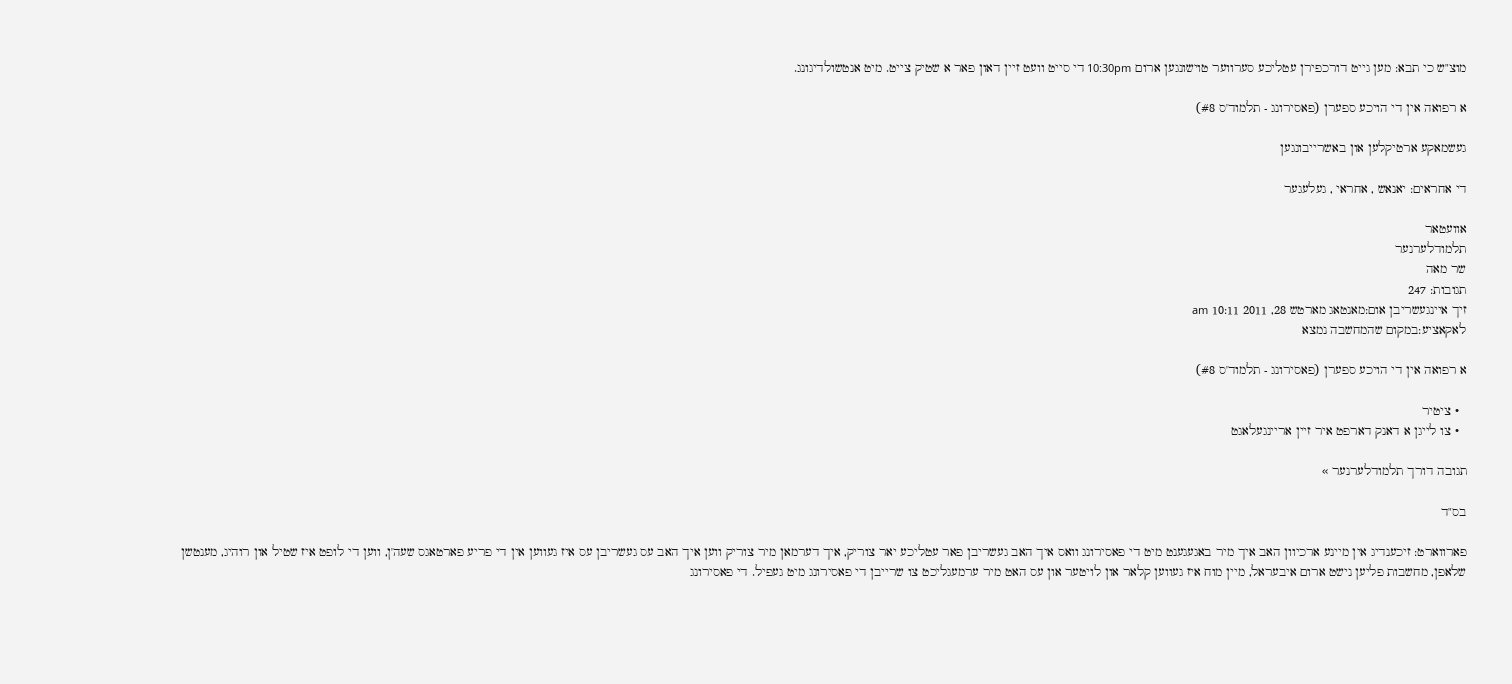מוצ"ש כי תבא: מען גייט דורכפירן עטליכע סערווער טוישונגען ארום 10:30pm די סייט וועט זיין דאון פאר א שטיק צייט. מיט אנטשולדיגונג.

א רפואה אין די הויכע ספערן (פאסירונג - תלמוד'ס #8)

געשמאקע ארטיקלען און באשרייבונגען

די אחראים: יאנאש , אחראי , געלעגער

אוועטאר
תלמודלערנער
שר מאה
תגובות: 247
זיך איינגעשריבן אום:מאנטאג מארטש 28, 2011 10:11 am
לאקאציע:במקום שהמחשבה נמצא

א רפואה אין די הויכע ספערן (פאסירונג - תלמוד'ס #8)

  • ציטיר
  • צו לייגן א דאנק דארפט איר זיין אריינגעלאגט

תגובה דורך תלמודלערנער »

בס"ד

פארווארט: זיכענדיג אין מיינע ארכיוון האב איך מיר באגעגענט מיט די פאסירונג וואס איך האב געשריבן פאר עטליכע יאר צוריק, איך דערמאן מיר צוריק ווען איך האב עס געשריבן עס איז געווען אין די פריע פארטאגס שעה'ן, ווען די לופט איז שטיל און רוהיג, מענטשן שלאפן, מחשבות פליען נישט ארום איבעראל, מיין מוח איז געווען קלאר און לויטער און עס האט מיר ערמעגליכט צו שרייבן די פאסירונג מיט געפיל. די פאסירונג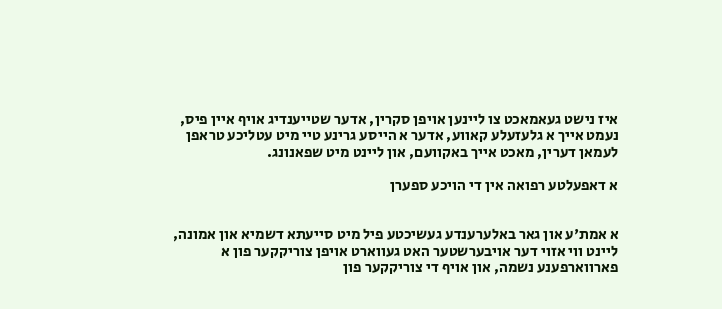איז נישט געאמאכט צו ליינען אויפן סקרין, אדער שטייענדיג אויף איין פיס, נעמט אייך א גלעזעלע קאווע, אדער א הייסע גרינע טיי מיט עטליכע טראפן לעמאן דערין, מאכט אייך באקוועם, און ליינט מיט שפאנונג.

א דאפעלטע רפואה אין די הויכע ספערן


א אמת'ע און גאר באלערענדע געשיכטע פיל מיט סייעתא דשמיא און אמונה, ליינט ווי אזוי דער אויבערשטער האט געווארט אויפן צוריקקער פון א פארווארפענע נשמה, און אויף די צוריקקער פון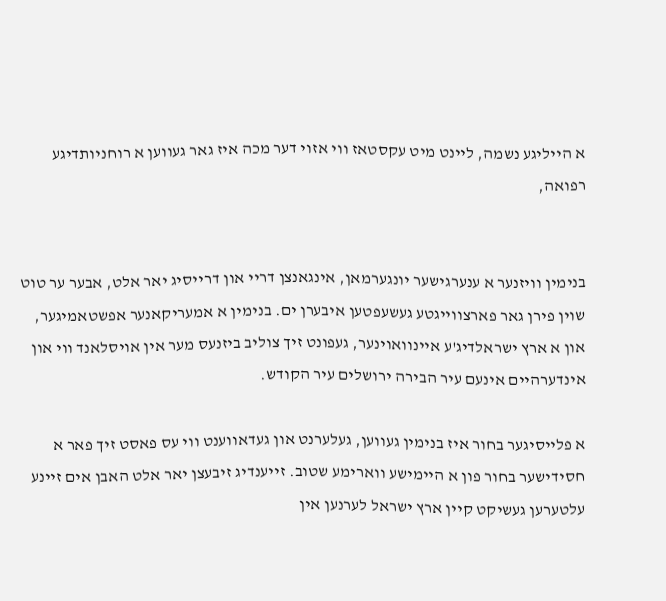א הייליגע נשמה, ליינט מיט עקסטאז ווי אזוי דער מכה איז גאר געווען א רוחניותדיגע רפואה,


בנימין וויזנער א ענערגישער יונגערמאן, אינגאנצן דריי און דרייסיג יאר אלט, אבער ער טוט שוין פירן גאר פארצווייגטע געשעפטען איבערן ים. בנימין א אמעריקאנער אפשטאמיגער, און א ארץ ישראלדיג'ע איינוואוינער, געפונט זיך צוליב ביזנעס מער אין אויסלאנד ווי און אינדערהיים אינעם עיר הבירה ירושלים עיר הקודש.

א פלייסיגער בחור איז בנימין געווען, געלערנט און געדאווענט ווי עס פאסט זיך פאר א חסידישער בחור פון א היימישע ווארימע שטוב. זייענדיג זיבעצן יאר אלט האבן אים זיינע עלטערען געשיקט קיין ארץ ישראל לערנען אין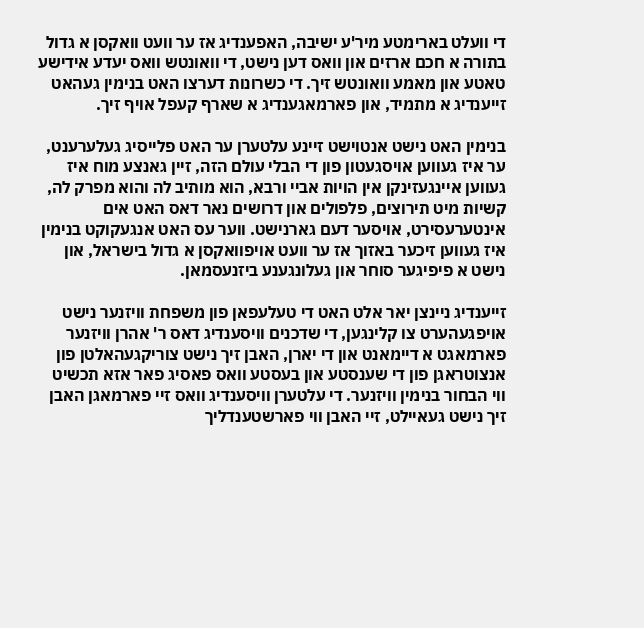די וועלט בארימטע מיר'ע ישיבה, האפענדיג אז ער וועט וואקסן א גדול בתורה א חכם ארזים און וואס דען נישט, די וואונטש וואס יעדע אידישע טאטע און מאמע וואונטש זיך. די כשרונות דערצו האט בנימין געהאט זייענדיג א מתמיד, און פארמאגענדיג א שארף קעפל אויף זיך.

בנימין האט נישט אנטוישט זיינע עלטערן ער האט פלייסיג געלערענט, ער איז געווען אויסגעטון פון די הבלי עולם הזה, זיין גאנצע מוח איז געווען איינגעזינקן אין הויות אביי ורבא, הוא מותיב לה והוא מפרק לה, קשיות מיט תירוצים, פלפולים און דרושים נאר דאס האט אים אינטערעסירט, אויסער דעם גארנישט. ווער עס האט אנגעקוקט בנימין איז געווען זיכער באזוך אז ער וועט אויפוואקסן א גדול בישראל, און נישט א פיפיגער סוחר און געלונגענע ביזנעסמאן.

זייענדיג ניינצן יאר אלט האט די טעלעפאן פון משפחת וויזנער נישט אויפגעהערט צו קלינגען, די שדכנים וויסענדיג דאס ר' אהרן וויזנער פארמאגט א דיימאנט און די יארן, האבן זיך נישט צוריקגעהאלטן פון אנצוטראגן פון די שענסטע און בעסטע וואס פאסיג פאר אזא תכשיט ווי הבחור בנימין וויזנער. די עלטערן וויסענדיג וואס זיי פארמאגן האבן זיך נישט געאיילט, זיי האבן ווי פארשטענדליך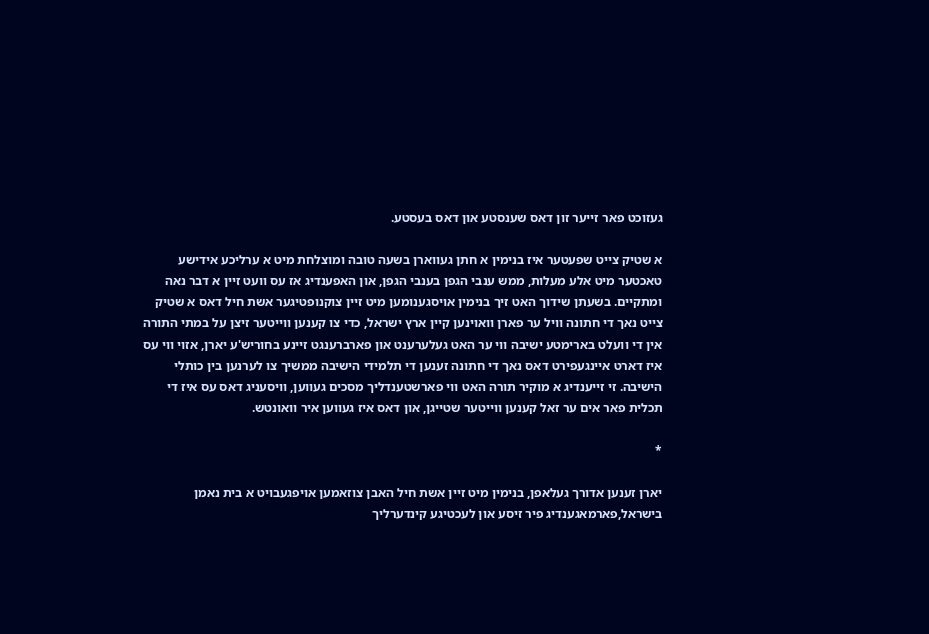געזוכט פאר זייער זון דאס שענסטע און דאס בעסטע.

א שטיק צייט שפעטער איז בנימין א חתן געווארן בשעה טובה ומוצלחת מיט א ערליכע אידישע טאכטער מיט אלע מעלות, ממש ענבי הגפן בענבי הגפן, און האפענדיג אז עס וועט זיין א דבר נאה ומתקיים. בשעתן שידוך האט זיך בנימין אויסגענומען מיט זיין צוקנופטיגער אשת חיל דאס א שטיק צייט נאך די חתונה וויל ער פארן וואוינען קיין ארץ ישראל, כדי צו קענען ווייטער זיצן על במתי התורה אין די וועלט בארימטע ישיבה ווי ער האט געלערענט און פארברענגט זיינע בחוריש'ע יארן, אזוי ווי עס איז דארט איינגעפירט דאס נאך די חתונה זענען די תלמידי הישיבה ממשיך צו לערנען בין כותלי הישיבה. זי זייענדיג א מוקיר תורה האט ווי פארשטענדליך מסכים געווען, וויסעניג דאס עס איז די תכלית פאר אים ער זאל קענען ווייטער שטייגן, און דאס איז געווען איר וואונטש.

*

יארן זענען אדורך געלאפן, בנימין מיט זיין אשת חיל האבן צוזאמען אויפגעבויט א בית נאמן בישראל,פארמאגענדיג פיר זיסע און לעכטיגע קינדערליך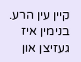קיין עין הרע. בנימין איז געזיצן און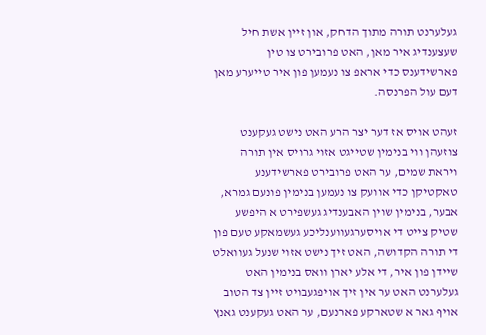געלערנט תורה מתוך הדחק, און זיין אשת חיל שעצענדיג איר מאן, האט פרובירט צו טין פארשידענס כדי אראפ צו נעמען פון איר טייערע מאן דעם עול הפרנסה.

זעהט אויס אז דער יצר הרע האט נישט געקענט צוזעהן ווי בנימין שטייגט אזוי גרויס אין תורה ויראת שמים, ער האט פרובירט פארשידענע טאקטיקן כדי אוועק צו נעמען בנימין פונעם גמרא, אבער, בנימין שוין האבענדיג געשפירט א היפשע שטיק צייט די אויסערגעווענליכע געשמאקע טעם פון די תורה הקדושה, האט זיך נישט אזוי שנעל געוואלט שיידן פון איר, די אלע יארן וואס בנימין האט געלערנט האט ער אין זיך אויפגעבויט זיין צד הטוב אויף גאר א שטארקע פארנעם, ער האט געקענט גאנץ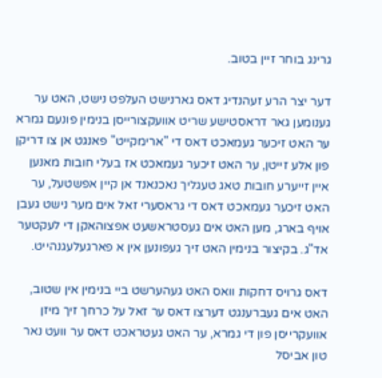גרינג בוחר זיין בטוב.

דער יצר הרע זעהנדיג דאס גארנישט העלפט נישט, האט ער גענומען גאר דראסטישע שריט אוועקצורייסן בנימין פונעם גמרא ער האט זיכער געמאכט דאס די "ארימקייט" פאנגט אן צו דריקן פון אלע זייטן, ער האט זיכער געמאכט אז בעלי חובות מאנען איין זייערע חובות טאג טעגליך נאכנאנד אן קיין אפשטעל, ער האט זיכער געמאכט דאס די גראסערי זאל אים מער נישט געבן אויף בארג, מען האט אים געסטראשעט אפצוהאקן די לעקטער אד"ג. בקיצור בנימין האט זיך געפונען אין א פארגעלעגנהייט.

דאס גרויס דחקות וואס האט געהערשט ביי בנימין אין שטוב, האט אים געברענגט דערצו דאס ער זאל על כרחך זיך מיזן אוועקרייסן פון די גמרא, ער האט געטראכט דאס ער וועט נאר טון אביסל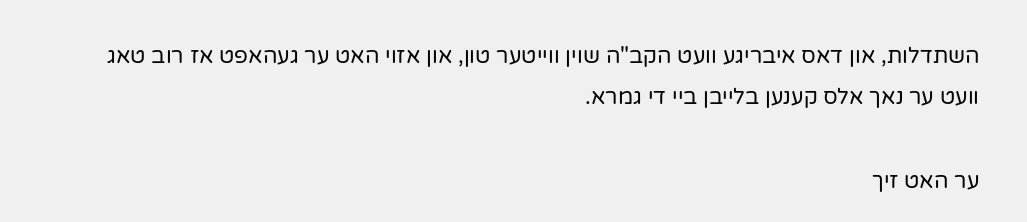השתדלות, און דאס איבריגע וועט הקב"ה שוין ווייטער טון, און אזוי האט ער געהאפט אז רוב טאג וועט ער נאך אלס קענען בלייבן ביי די גמרא.

ער האט זיך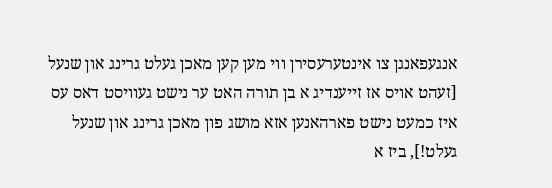אנגעפאנגן צו אינטערעסירן ווי מען קען מאכן געלט גרינג און שנעל [זעהט אויס אז זייענדיג א בן תורה האט ער נישט געוויסט דאס עס איז כמעט נישט פארהאנען אזא מושג פון מאכן גרינג און שנעל געלט!], ביז א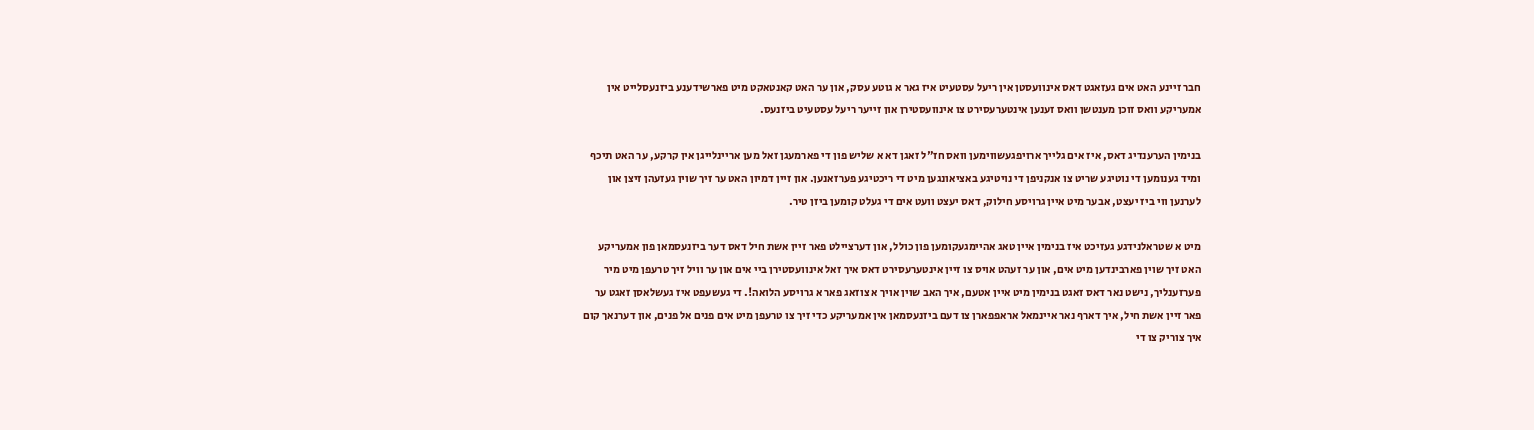חבר זיינע האט אים געזאגט דאס אינוועסטן אין ריעל עסטעיט איז גאר א גוטע עסק, און ער האט קאנטאקט מיט פארשידענע ביזנעסלייט אין אמעריקע וואס זוכן מענטשן וואס זענען אינטערעסירט צו אינוועסטירן און זייער ריעל עסטעיט ביזנעס.

בנימין הערענדיג דאס, איז אים גלייך ארויפגעשווימען וואס חז"ל זאגן דא א שליש פון די פארמעגן זאל מען אריינלייגן אין קרקע, ער האט תיכף ומיד גענומען די נוטיגע שריט צו אנקניפן די נויטיגע באציאונגען מיט די ריכטיגע פערזאנען. און זיין דמיון האט ער זיך שוין געזעהן זיצן און לערנען ווי ביז יעצט, אבער מיט איין גרויסע חילוק, דאס יעצט וועט אים די געלט קומען ביזן טיר.

מיט א שטראלנידגע געזיכט איז בנימין איין טאג אהיימגעקומען פון כולל, און דערציילט פאר זיין אשת חיל דאס דער ביזנעסמאן פון אמעריקע האט זיך שוין פארבינדען מיט אים, און ער זעהט אויס צו זיין אינטערעסירט דאס איך זאל אינוועסטירן ביי אים און ער וויל זיך טרעפן מיט מיר פערזענליך, נישט נאר דאס זאגט בנימין מיט איין אטעם, איך האב שוין אויך א צוזאג פאר א גרויסע הלואה!. די געשעפט איז געשלאסן זאגט ער פאר זיין אשת חיל, איך דארף נאר איינמאל אראפפארן צו דעם ביזנעסמאן אין אמעריקע כדי זיך צו טרעפן מיט אים פנים אל פנים, און דערנאך קום איך צוריק צו די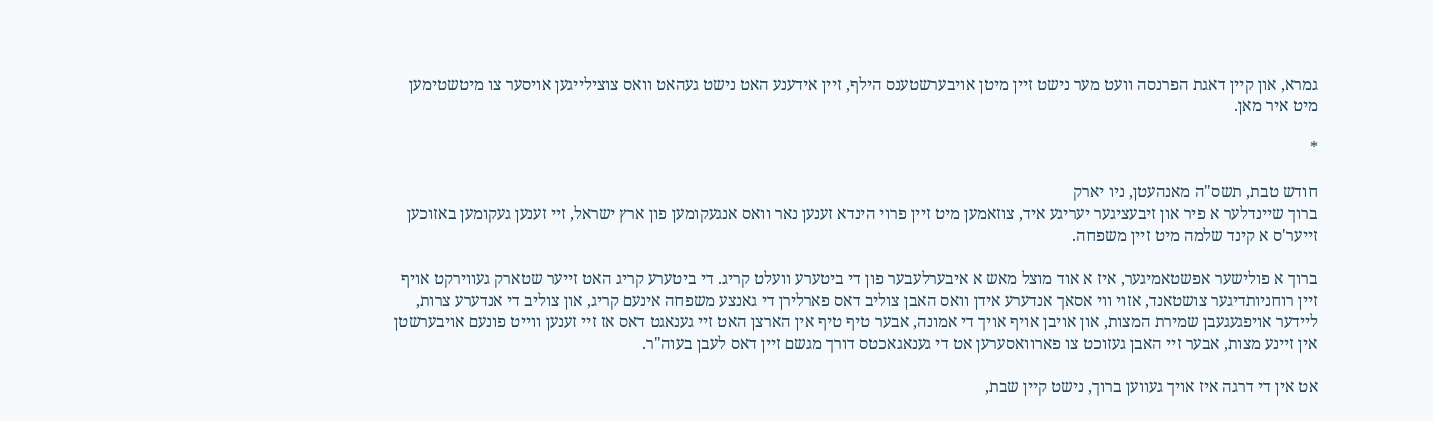גמרא, און קיין דאגת הפרנסה וועט מער נישט זיין מיטן אויבערשטענס הילף, זיין אידענע האט נישט געהאט וואס צוצילייגען אויסער צו מיטשטימען מיט איר מאן.

*

חודש טבת, תשס"ה מאנהעטן, ניו יארק
ברוך שיינדלער א פיר און זיבעציגער יעריגע איד, צוזאמען מיט זיין פרוי הינדא זענען נאר וואס אנגעקומען פון ארץ ישראל, זיי זענען געקומען באזוכען זייער'ס א קינד שלמה מיט זיין משפחה.

ברוך א פולישער אפשטאמיגער, איז א אוד מוצל מאש א איבערלעבער פון די ביטערע וועלט קריג. די ביטערע קריג האט זייער שטארק געווירקט אויף זיין רוחניותדיגער צושטאנד, אזוי ווי אסאך אנדערע אידן וואס האבן צוליב דאס פארלירן די גאנצע משפחה אינעם קריג, און צוליב די אנדערע צרות, ליידער אויפגעגעבן שמירת המצות, און אויבן אויף אויך די אמונה, אבער טיף טיף אין הארצן האט זיי גענאגט דאס אז זיי זענען ווייט פונעם אויבערשטן אין זיינע מצות, אבער זיי האבן געזוכט צו פארוואסערען אט די גענאגאכטס דורך מגשם זיין דאס לעבן בעוה"ר.

אט אין די דרגה איז אויך געווען ברוך, נישט קיין שבת,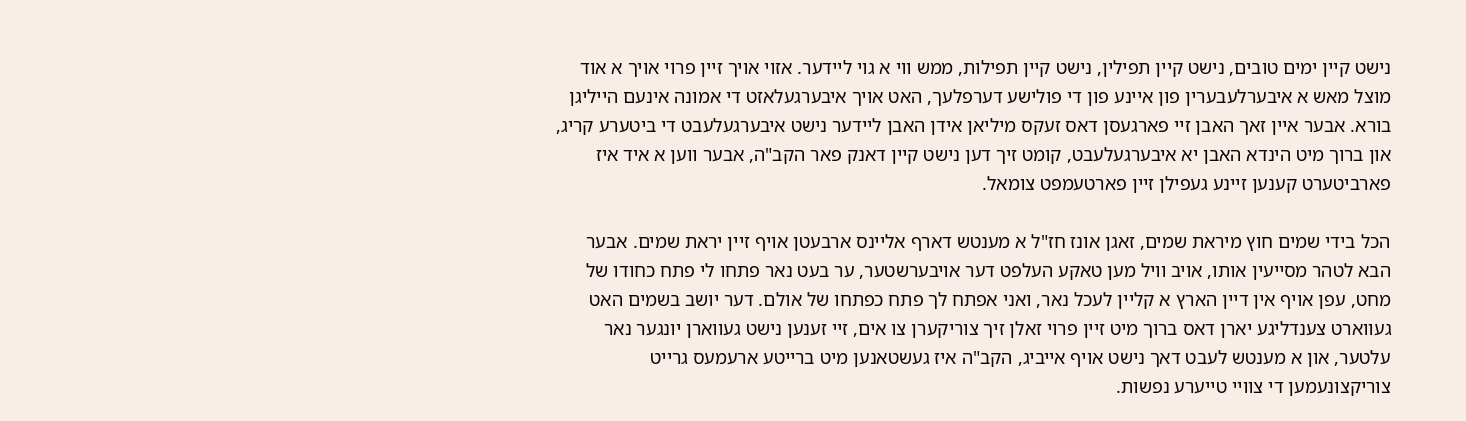נישט קיין ימים טובים, נישט קיין תפילין, נישט קיין תפילות, ממש ווי א גוי ליידער. אזוי אויך זיין פרוי אויך א אוד מוצל מאש א איבערלעבערין פון איינע פון די פולישע דערפלעך, האט אויך איבערגעלאזט די אמונה אינעם הייליגן בורא. אבער איין זאך האבן זיי פארגעסן דאס זעקס מיליאן אידן האבן ליידער נישט איבערגעלעבט די ביטערע קריג, און ברוך מיט הינדא האבן יא איבערגעלעבט, קומט זיך דען נישט קיין דאנק פאר הקב"ה, אבער ווען א איד איז פארביטערט קענען זיינע געפילן זיין פארטעמפט צומאל.

הכל בידי שמים חוץ מיראת שמים, זאגן אונז חז"ל א מענטש דארף אליינס ארבעטן אויף זיין יראת שמים. אבער הבא לטהר מסייעין אותו, אויב וויל מען טאקע העלפט דער אויבערשטער, ער בעט נאר פתחו לי פתח כחודו של מחט, עפן אויף אין דיין הארץ א קליין לעכל נאר, ואני אפתח לך פתח כפתחו של אולם. דער יושב בשמים האט געווארט צענדליגע יארן דאס ברוך מיט זיין פרוי זאלן זיך צוריקערן צו אים, זיי זענען נישט געווארן יונגער נאר עלטער, און א מענטש לעבט דאך נישט אויף אייביג, הקב"ה איז געשטאנען מיט ברייטע ארעמעס גרייט צוריקצונעמען די צוויי טייערע נפשות.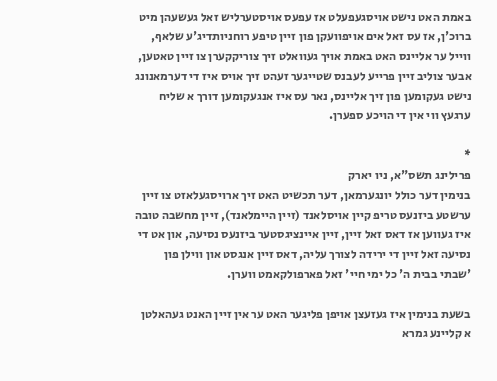באמת האט נישט אויסגעפעלט אז עפעס אויסטערליש זאל געשעהן מיט ברוכ'ן, אז עס זאל אים אויפוועקן פון זיין טיפע רוחניותדיג'ע שלאף, ווייל ער אליינס האט באמת אויך געוואלט זיך צוריקקערן צו זיין טאטען, אבער צוליב זיין פרייע לעבנס שטייגער זעהט זיך אויס איז די דערמאנונג נישט געקומען פון זיך אליינס, נאר עס איז אנגעקומען דורך א שליח ערגעץ ווי אין די הויכע ספערן.

*
פרילינג תשס"א, ניו יארק
בנימין דער כולל יונגערמאן, דער תכשיט האט זיך ארויסגעלאזט צו זיין ערשטע ביזנעס טריפ קיין אויסלאנד (זיין היימלאנד), זיין מחשבה טובה איז געווען אז דאס זאל זיין, זיין איינציגסטער ביזנעס נסיעה, און אט די נסיעה זאל זיין די ירידה לצורך עליה, דאס זיין אנגסט און ווילן פון 'שבתי בבית ה' כל ימי חיי' זאל פארפולקאמט ווערן.

בשעת בנימין איז געזעצן אויפן פליגער האט ער אין זיין האנט געהאלטן א קליינע גמרא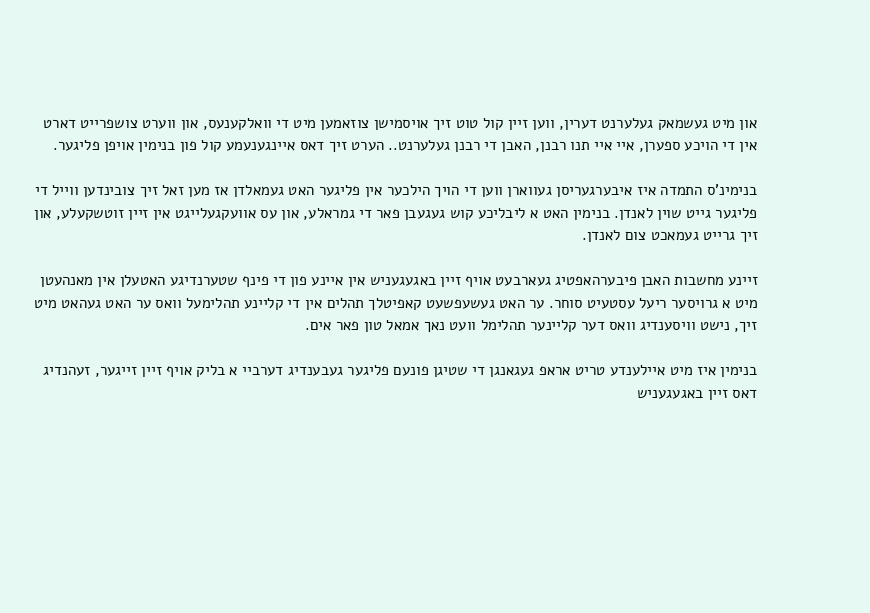און מיט געשמאק געלערנט דערין, ווען זיין קול טוט זיך אויסמישן צוזאמען מיט די וואלקענעס, און ווערט צושפרייט דארט אין די הויכע ספערן, איי איי תנו רבנן, האבן די רבנן געלערנט.. הערט זיך דאס איינגענעמע קול פון בנימין אויפן פליגער.

בנימינ'ס התמדה איז איבערגעריסן געווארן ווען די הויך הילכער אין פליגער האט געמאלדן אז מען זאל זיך צובינדען ווייל די פליגער גייט שוין לאנדן. בנימין האט א ליבליכע קוש געגעבן פאר די גמראלע, און עס אוועקגעלייגט אין זיין זוטשקעלע, און זיך גרייט געמאכט צום לאנדן.

זיינע מחשבות האבן פיבערהאפטיג געארבעט אויף זיין באגעגעניש אין איינע פון די פינף שטערנדיגע האטעלן אין מאנהעטן מיט א גרויסער ריעל עסטעיט סוחר. ער האט געשעפשעט קאפיטלך תהלים אין די קליינע תהלימעל וואס ער האט געהאט מיט זיך, נישט וויסענדיג וואס דער קליינער תהלימל וועט נאך אמאל טון פאר אים.

בנימין איז מיט איילענדע טריט אראפ געגאנגן די שטיגן פונעם פליגער געבענדיג דערביי א בליק אויף זיין זייגער, זעהנדיג דאס זיין באגעגעניש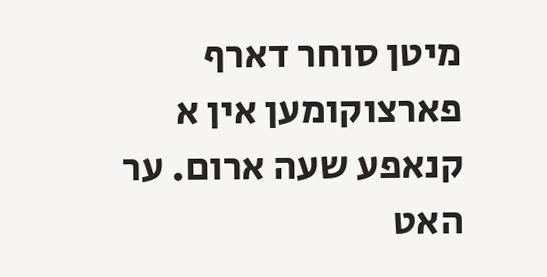מיטן סוחר דארף פארצוקומען אין א קנאפע שעה ארום. ער האט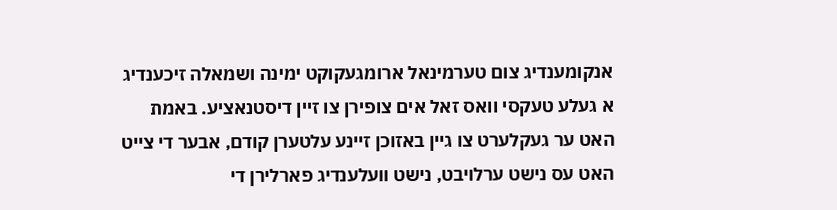אנקומענדיג צום טערמינאל ארומגעקוקט ימינה ושמאלה זיכענדיג א געלע טעקסי וואס זאל אים צופירן צו זיין דיסטנאציע. באמת האט ער געקלערט צו גיין באזוכן זיינע עלטערן קודם, אבער די צייט האט עס נישט ערלויבט, נישט וועלענדיג פארלירן די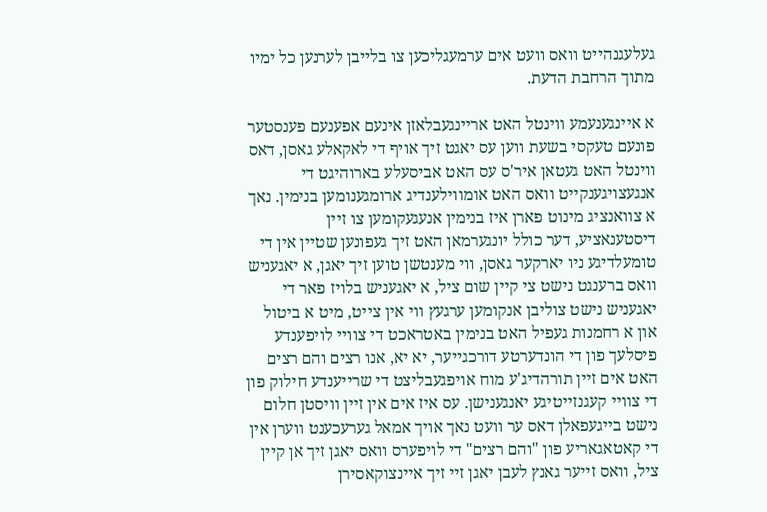געלעגנהייט וואס וועט אים ערמעגליכען צו בלייבן לערנען כל ימיו מתוך הרחבת הדעת.

א איינגענעמע ווינטל האט אריינגעבלאזן אינעם אפענעם פענסטער פונעם טעקסי בשעת ווען עס יאגט זיך אויף די לאקאלע גאסן, דאס ווינטל האט געטאן איר'ס עס האט אביסעלע בארוהיגט די אנגעצויגענקייט וואס האט אומווילענדיג ארומגענומען בנימין. נאך א צוואנציג מינוט פארן איז בנימין אנעגעקומען צו זיין דיסטענאציע, דער כולל יונגערמאן האט זיך געפונען שטיין אין די טומעלדיגע ניו יארקער גאסן, ווי מענטשן טוען זיך יאגן, א יאגעניש וואס ברענגט נישט צי קיין שום ציל, א יאגעניש בלויז פאר די יאגעניש נישט צוליבן אנקומען ערגעץ ווי אין צייט, מיט א ביטול און א רחמנות געפיל האט בנימין באטראכט די צוויי לויפענדע פיסלעך פון די הונדערטע דורכגייער, יא יא, אנו רצים והם רצים האט אים זיין תורהדיג'ע מוח אויפגעבליצט די שרייענדע חילוק פון די צוויי קעגנזייטיגע יאנגענישן. עס איז אים אין זיין וויסטן חלום נישט בייגעפאלן דאס ער וועט נאך אויך אמאל גערעכענט ווערן אין די קאטאגאריע פון "והם רצים" די לויפערס וואס יאגן זיך אן קיין ציל, וואס זייער גאנץ לעבן יאגן זיי זיך איינצוקאסירן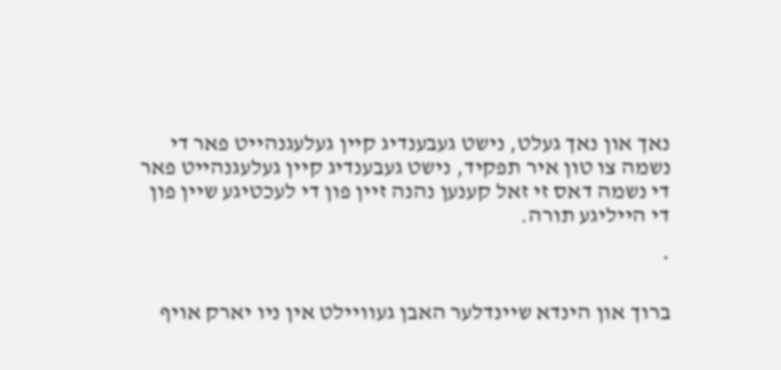נאך און נאך געלט, נישט געבענדיג קיין געלעגנהייט פאר די נשמה צו טון איר תפקיד, נישט געבענדיג קיין געלעגנהייט פאר די נשמה דאס זי זאל קענען נהנה זיין פון די לעכטיגע שיין פון די הייליגע תורה.

*

ברוך און הינדא שיינדלער האבן געוויילט אין ניו יארק אויף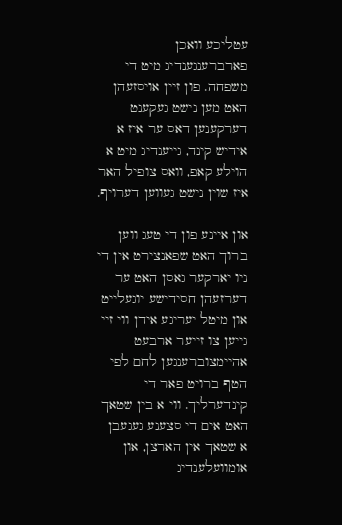עטליכע וואכן פארברענגענדיג מיט די משפחה. פון זיין אויסזעהן האט מען נישט געקענט דערקענען דאס ער איז א אידיש קינד, גייענדיג מיט א הוילע קאפ, וואס צופיל האר איז שוין נישט געווען דערויף.

און איינע פון די טעג ווען ברוך האט שפאנצירט אין די ניו יארקער גאסן האט ער דערזעהן חסידישע יוגעלייט און מיטל יעריגע אידן ווי זיי גייען צו זייער ארבעט אהיימצוברענגען לחם לפי הטף ברויט פאר די קינדערליך. ווי א בין שטאך האט אים די סצענע געגעבן א שטאך אין הארצן, און אומוועלענדיג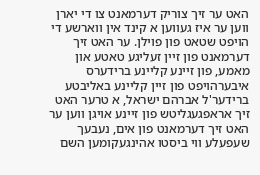האט ער זיך צוריק דערמאנט צו די יארן ווען ער איז געווען א קינד אין ווארשע די הויפט שטאט פון פוילן. ער האט זיך דערמאנט פון זיין זעליגע טאטע און מאמע, פון זיינע קליינע ברידערס איבערהויפט פון זיין קליינע באליבטע ברידער'ל אברהם ישראל, א טרער האט זיך אראפגעגליטש פון זיינע אויגן ווען ער האט זיך דערמאנט פון אים, נעבעך שעפעלע ווי ביסטו אהינגעקומען השם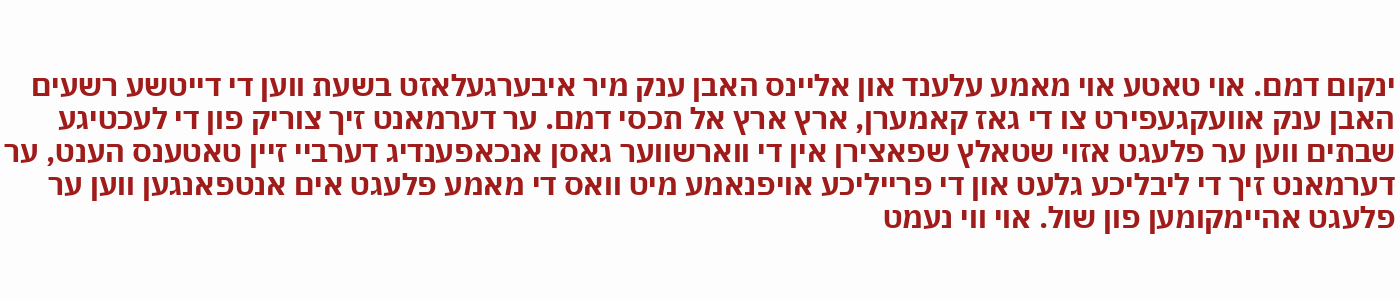ינקום דמם. אוי טאטע אוי מאמע עלענד און אליינס האבן ענק מיר איבערגעלאזט בשעת ווען די דייטשע רשעים האבן ענק אוועקגעפירט צו די גאז קאמערן, ארץ ארץ אל תכסי דמם. ער דערמאנט זיך צוריק פון די לעכטיגע שבתים ווען ער פלעגט אזוי שטאלץ שפאצירן אין די ווארשווער גאסן אנכאפענדיג דערביי זיין טאטענס הענט, ער דערמאנט זיך די ליבליכע גלעט און די פרייליכע אויפנאמע מיט וואס די מאמע פלעגט אים אנטפאנגען ווען ער פלעגט אהיימקומען פון שול. אוי ווי נעמט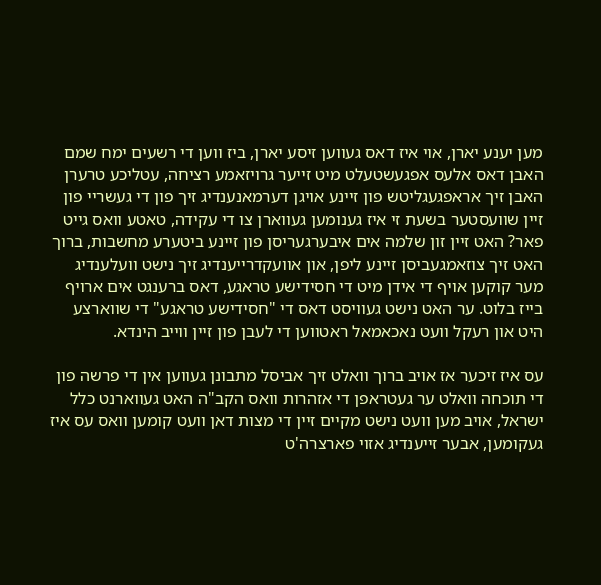מען יענע יארן, אוי איז דאס געווען זיסע יארן, ביז ווען די רשעים ימח שמם האבן דאס אלעס אפגעשטעלט מיט זייער גרויזאמע רציחה, עטליכע טרערן האבן זיך אראפגעגליטש פון זיינע אויגן דערמאנענדיג זיך פון די געשריי פון זיין שוועסטער בשעת זי איז גענומען געווארן צו די עקידה, טאטע וואס גייט פאר? האט זיין זון שלמה אים איבערגעריסן פון זיינע ביטערע מחשבות, ברוך האט זיך צוזאמגעביסן זיינע ליפן, און אוועקדרייענדיג זיך נישט וועלענדיג מער קוקען אויף די אידן מיט די חסידישע טראגע, דאס ברענגט אים ארויף בייז בלוט. ער האט נישט געוויסט דאס די "חסידישע טראגע" די שווארצע היט און רעקל וועט נאכאמאל ראטווען די לעבן פון זיין ווייב הינדא.

עס איז זיכער אז אויב ברוך וואלט זיך אביסל מתבונן געווען אין די פרשה פון די תוכחה וואלט ער געטראפן די אזהרות וואס הקב"ה האט געווארנט כלל ישראל, אויב מען וועט נישט מקיים זיין די מצות דאן וועט קומען וואס עס איז געקומען, אבער זייענדיג אזוי פארצרה'ט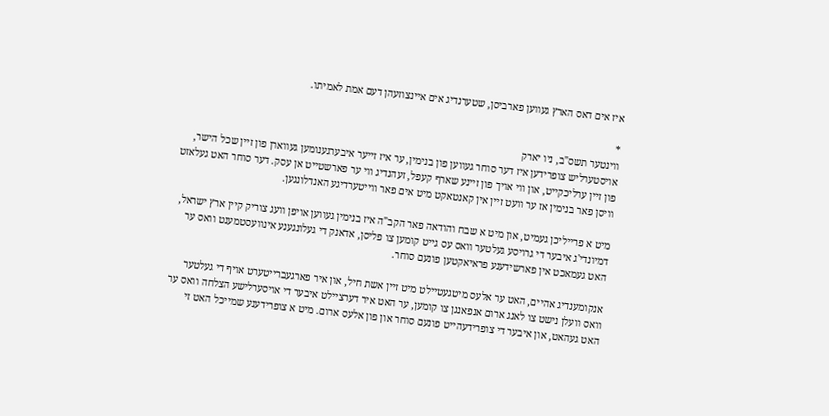איז אים דאס הארץ געווען פארביסן, שטערנדיג אים איינצוזעהן דעם אמת לאמיתו.

*
ווינטער תשס"ב, ניו יארק
אויסטערליש צופרידען איז דער סוחר געווען פון בנימין, ער איז זייער איבערגענומען געווארן פון זיין שכל הישר, פון זיין ערליכקייט, און ווי אויך פון זיינע שארף קעפל, זעהנדיג ווי ער פארשטייט אן עסק. דער סוחר האט געלאזט וויסן פאר בנימין אז ער וועט זיין אין קאנטאקט מיט אים פאר ווייטערדיגע האנדלונגען.

מיט א פרייליכן געמיט, און מיט א שבח והודאה פאר הקב"ה איז בנימין געווען אויפן וועג צוריק קיין ארץ ישראל, דמיונדי'ג איבער די גרויסע געלטער וואס עס גייט קומען צו פליסן, אדאנק די געלונגענע אינוועסטמענט וואס ער האט געמאכט אין פארשידענע פראיאקטען פונעם סוחר.

אנקומענדיג אהיים, האט ער אלעס מיטגעטיילט מיט זיין אשת חיל, און איר פארגעברייטערט אויף די געלטער וואס וועלן נישט צו לאנג ארום אנפאנגן צו קומען, ער האט איר דערציילט איבער די אויסערלישע הצלחה וואס ער האט געהאט, און איבער די צופרידעהייט פונעם סוחר און פון אלעס ארום. מיט א צופרידענע שמייכל האט זי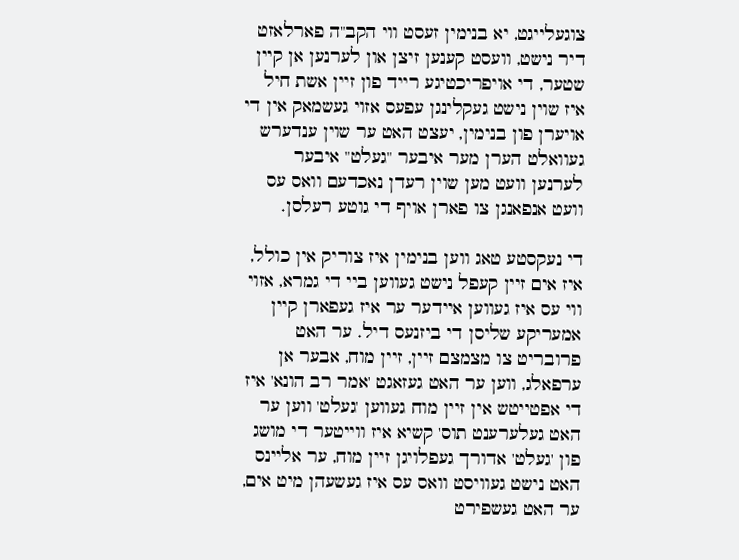צוגעלייגט, יא בנימין זעסט ווי הקב"ה פארלאזט דיר נישט, וועסט קענען זיצן און לערנען אן קיין שטער, די אויפריכטיגע רייד פון זיין אשת חיל איז שוין נישט געקלינגן עפעס אזוי געשמאק אין די אויערן פון בנימין, יעצט האט ער שוין ענדערש געוואלט הערן מער איבער "געלט" איבער לערנען וועט מען שוין רעדן נאכדעם וואס עס וועט אנפאנגן צו פארן אויף די גוטע רעלסן.

די נעקסטע טאג ווען בנימין איז צוריק אין כולל, איז אים זיין קעפל נישט געווען ביי די גמרא, אזוי ווי עס איז געווען איידער ער איז געפארן קיין אמעריקע שליסן די ביזנעס דיל. ער האט פרובריט צו מצמצם זיין, זיין מוח, אבער אן ערפאלג, ווען ער האט געזאגט 'אמר רב הונא' איז די אפטייטש אין זיין מוח געווען 'געלט' ווען ער האט געלערענט תוס' קשיא איז ווייטער די מושג פון 'געלט' אדורך געפלויגן זיין מוח, ער אליינס האט נישט געוויסט וואס עס איז געשעהן מיט אים, ער האט געשפירט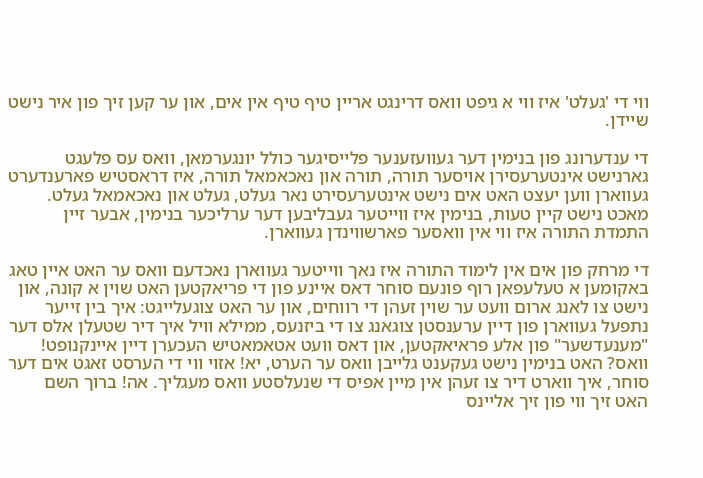ווי די 'געלט' איז ווי א גיפט וואס דרינגט אריין טיף טיף אין אים, און ער קען זיך פון איר נישט שיידן.

די ענדערונג פון בנימין דער געוועזענער פלייסיגער כולל יונגערמאן, וואס עס פלעגט גארנישט אינטערעסירן אויסער תורה, תורה און נאכאמאל תורה, איז דראסטיש פארענדערט געווארן ווען יעצט האט אים נישט אינטערעסירט נאר געלט, געלט און נאכאמאל געלט. מאכט נישט קיין טעות, בנימין איז ווייטער געבליבען דער ערליכער בנימין, אבער זיין התמדת התורה איז ווי אין וואסער פארשווינדן געווארן.

די מרחק פון אים אין לימוד התורה איז נאך ווייטער געווארן נאכדעם וואס ער האט איין טאג באקומען א טעלעפאן רוף פונעם סוחר דאס איינע פון די פריאקטען האט שוין א קונה, און נישט צו לאנג ארום וועט ער שוין זעהן די רווחים, און ער האט צוגעלייגט: איך בין זייער נתפעל געווארן פון דיין ערענסטן צוגאנג צו די ביזנעס, ממילא וויל איך דיר שטעלן אלס דער "מענעדשער" פון אלע פראיאקטען, און דאס וועט אטאמאטיש העכערן דיין איינקנופט! וואס? האט בנימין נישט געקענט גלייבן וואס ער הערט, יא! אזוי ווי די הערסט זאגט אים דער סוחר, איך ווארט דיר צו זעהן אין מיין אפיס די שנעלסטע וואס מעגליך. אה! ברוך השם האט זיך ווי פון זיך אליינס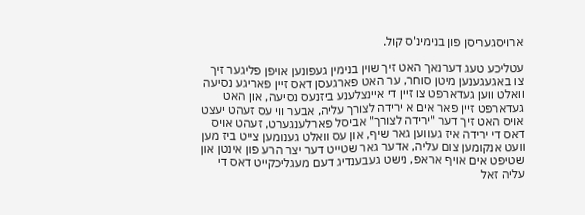ארויסגעריסן פון בנימינ'ס קול.

עטליכע טעג דערנאך האט זיך שוין בנימין געפונען אויפן פליגער זיך צו באגעגענען מיטן סוחר, ער האט פארגעסן דאס זיין פאריגע נסיעה וואלט ווען געדארפט צו זיין די איינצלענע ביזנעס נסיעה, און האט געדארפט זיין פאר אים א ירידה לצורך עליה, אבער ווי עס זעהט יעצט אויס האט זיך דער "ירידה לצורך" אביסל פארלענגערט, זעהט אויס דאס די ירידה איז געווען גאר שיף, און עס וואלט גענומען צייט ביז מען וועט אנקומען צום עליה, אדער גאר שטייט דער יצר הרע פון אינטן און שטיפט אים אויף אראפ, נישט געבענדיג דעם מעגליכקייט דאס די עליה זאל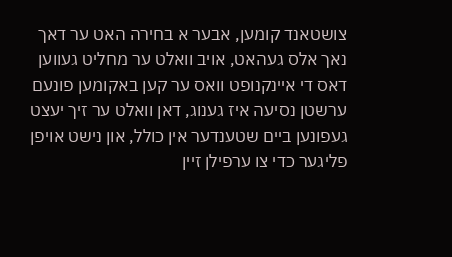צושטאנד קומען, אבער א בחירה האט ער דאך נאך אלס געהאט, אויב וואלט ער מחליט געווען דאס די איינקנופט וואס ער קען באקומען פונעם ערשטן נסיעה איז גענוג, דאן וואלט ער זיך יעצט געפונען ביים שטענדער אין כולל, און נישט אויפן פליגער כדי צו ערפילן זיין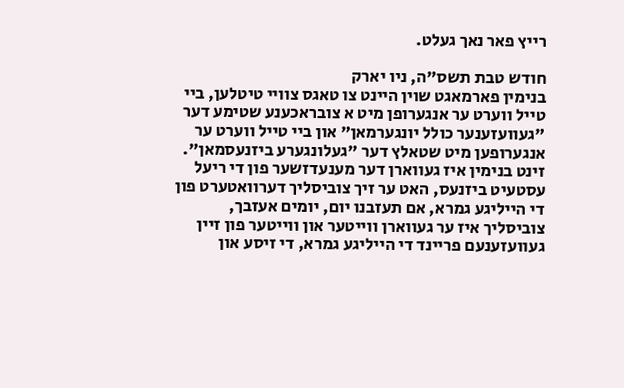רייץ פאר נאך געלט.

חודש טבת תשס"ה, ניו יארק
בנימין פארמאגט שוין היינט צו טאגס צוויי טיטלען, ביי טייל ווערט ער אנגערופן מיט א צובראכענע שטימע דער "געוועזענער כולל יונגערמאן" און ביי טייל ווערט ער אנגערופען מיט שטאלץ דער "געלונגערע ביזנעסמאן". זינט בנימין איז געווארן דער מענעדזשער פון די ריעל עסטעיט ביזנעס, האט ער זיך צוביסליך דערוואטערט פון די הייליגע גמרא, אם תעזבנו יום, יומים אעזבך, צוביסליך איז ער געווארן ווייטער און ווייטער פון זיין געוועזענעם פריינד די הייליגע גמרא, די זיסע און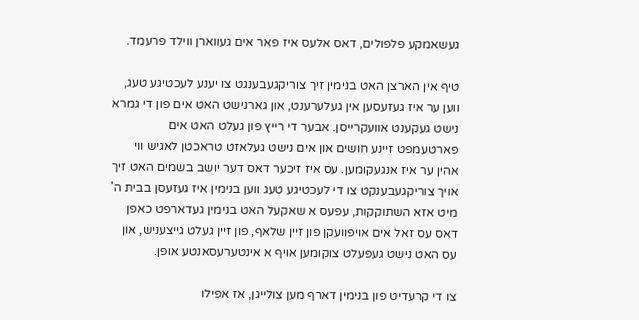געשאמקע פלפולים, דאס אלעס איז פאר אים געווארן ווילד פרעמד.

טיף אין הארצן האט בנימין זיך צוריקגעבענגט צו יענע לעכטיגע טעג, ווען ער איז געזעסען אין געלערענט, און גארנישט האט אים פון די גמרא נישט געקענט אוועקרייסן. אבער די רייץ פון געלט האט אים פארטעמפט זיינע חושים און אים נישט געלאזט טראכטן לאגיש ווי אהין ער איז אנגעקומען. עס איז זיכער דאס דער יושב בשמים האט זיך אויך צוריקגעבענקט צו די לעכטיגע טעג ווען בנימין איז געזעסן בבית ה' מיט אזא השתוקקות, עפעס א שאקעל האט בנימין געדארפט כאפן דאס עס זאל אים אויפוועקן פון זיין שלאף, פון זיין געלט גייצעניש, און עס האט נישט געפעלט צוקומען אויף א אינטערעסאנטע אופן.

צו די קרעדיט פון בנימין דארף מען צולייגן, אז אפילו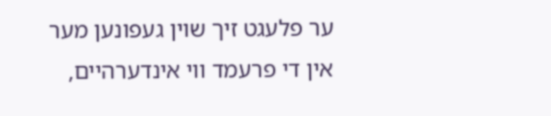ער פלעגט זיך שוין געפונען מער אין די פרעמד ווי אינדערהיים,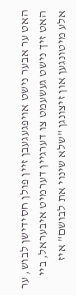האט ער אבער נישט אויפגעגעבן זיין פולן חסידישן לבוש, ער האט זיך נישט געשעמט צו דערגיין דערמיט איבעראל, ביי אלע מיטונגען און זיצונגן "שלא שינוי את לבושם" איז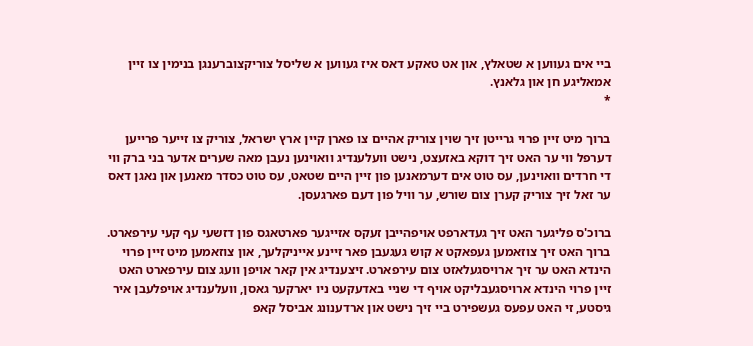ביי אים געווען א שטאלץ, און אט טאקע דאס איז געווען א שליסל צוריקצוברענגן בנימין צו זיין אמאליגע חן און גלאנץ.
*

ברוך מיט זיין פרוי גרייטן זיך שוין צוריק אהיים צו פארן קיין ארץ ישראל, צוריק צו זייער פרייען דערפל ווי ער האט זיך דוקא באזעצט, נישט וועלענדיג וואוינען נעבן מאה שערים אדער בני ברק ווי די חרדים וואוינען, עס טוט אים דערמאנען פון זיין היים שטאט, עס טוט כסדר מאנען און נאגן דאס ער זאל זיך צוריק קערן צום שורש, ער וויל פון דעם פארגעסן.

ברוכ'ס פליגער האט זיך געדארפט אויפהייבן זעקס אזייגער פארטאגס פון דזשעי עף קעי עירפארט. ברוך האט זיך צוזאמען געפאקט א קוש געגעבן פאר זיינע אייניקלעך, און צוזאמען מיט זיין פרוי הינדא האט ער זיך ארויסגעלאזט צום עירפארט. זיצענדיג אין קאר אויפן וועג צום עירפארט האט זיין פרוי הינדא ארויסגעבליקט אויף די שניי באדעקעט ניו יארקער גאסן, וועלענדיג אויפלעבן איר גיסטע, זי האט עפעס געשפירט ביי זיך נישט און ארדענונג אביסל קאפ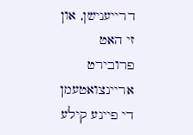דרייענישן, און זי האט פרובירט אריינצואטעמן די פיינע קילע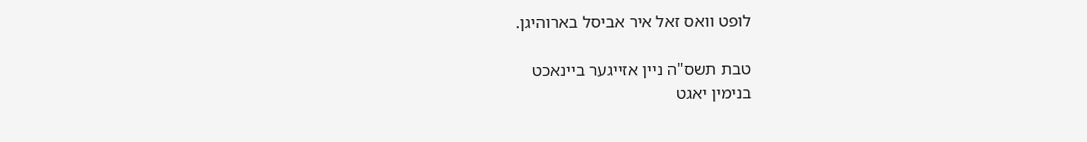לופט וואס זאל איר אביסל בארוהיגן.

טבת תשס"ה ניין אזייגער ביינאכט
בנימין יאגט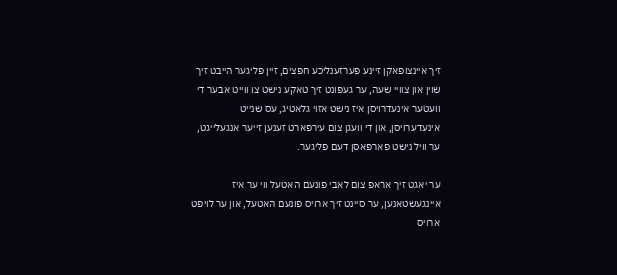זיך איינצופאקן זיינע פערזענליכע חפצים, זיין פליגער הייבט זיך שוין און צוויי שעה, ער געפונט זיך טאקע נישט צו ווייט אבער די וועטער אינעדרויסן איז נישט אזוי גלאטיג, עס שנייט אינעדערויסן, און די וועגן צום עירפארט זענען זייער אנגעלייגט, ער וויל נישט פארפאסן דעם פליגער.

ער יאגט זיך אראפ צום לאבי פונעם האטעל ווי ער איז איינגעשטאנען, ער סיינט זיך ארויס פונעם האטעל, און ער לויפט ארויס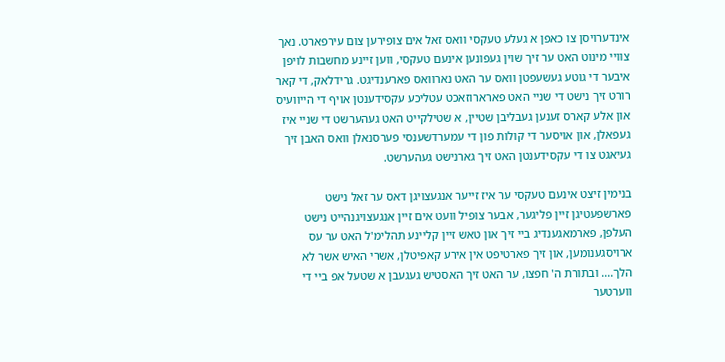אינדערויסן צו כאפן א געלע טעקסי וואס זאל אים צופירען צום עירפארט. נאך צוויי מינוט האט ער זיך שוין געפונען אינעם טעקסי, ווען זיינע מחשבות לויפן איבער די גוטע געשעפטן וואס ער האט נארוואס פארענדיגט. גרידלאק, די קאר רורט זיך נישט די שניי האט פארארוזאכט עטליכע עקסידענטן אויף די הייוועיס און אלע קארס זענען געבליבן שטיין, א שטילקייט האט געהערשט די שניי איז געפאלן, און אויסער די קולות פון די עמערדשענסי פערסנאלן וואס האבן זיך געיאגט צו די עקסידענטן האט זיך גארנישט געהערשט.

בנימין זיצט אינעם טעקסי ער איז זייער אנגעצויגן דאס ער זאל נישט פארשפעטיגן זיין פליגער, אבער צופיל וועט אים זיין אנגעצויגנהייט נישט העלפן, פארמאגענדיג ביי זיך און טאש זיין קליינע תהלימ'ל האט ער עס ארויסגענומען, און זיך פארטיפט אין אירע קאפיטלן, אשרי האיש אשר לא הלך.... ובתורת ה' חפצו, ער האט זיך האסטיש געגעבן א שטעל אפ ביי די ווערטער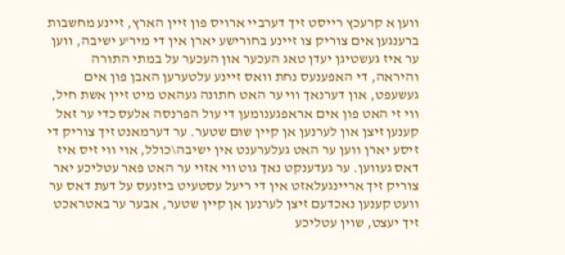ווען א קרעכץ רייסט זיך דערביי ארויס פון זיין הארץ, זיינע מחשבות ברענגען אים צוריק צו זיינע בחורישע יארן אין די מיר'ע ישיבה, ווען ער איז געשטיגן יעדן טאג העכער און העכער על במתי התורה והיראה, די האפענעס נחת וואס זיינע עלטערען האבן פון אים געשעפט, און דערנאך ווי ער האט חתונה געהאט מיט זיין אשת חיל, ווי זי האט פון אים אראפגענומען די עול הפרנסה אלעס כדי ער זאל קענען זיצן און לערנען אן קיין שום שטער. ער דערמאנט זיך צוריק די זיסע יארן ווען ער האט געלערענט אין ישיבה\כולל, אוי ווי זיס איז דאס געווען. ער געדענקט נאך גוט ווי אזוי ער האט פאר עטליכע יאר צוריק זיך אריינגעלאזט אין די ריעל עסטעיט ביזנעס על דעת דאס ער וועט קענען נאכדעם זיצן לערנען אן קיין שטער, אבער ער באטראכט זיך יעצט, שוין עטליכע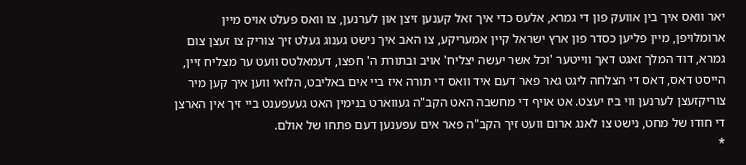יאר וואס איך בין אוועק פון די גמרא, אלעס כדי איך זאל קענען זיצן און לערנען, צו וואס פעלט אויס מיין ארומלויפן, מיין פליען כסדר פון ארץ ישראל קיין אמעריקע, צו האב איך נישט גענוג געלט זיך צוריק צו זעצן צום גמרא, דוד המלך זאגט דאך ווייטער 'וכל אשר יעשה יצליח' אויב ובתורת ה' חפצו, דעמאלטס וועט ער מצליח זיין, הייסט דאס, דאס די הצלחה ליגט גאר פאר דעם איד וואס די תורה איז ביי אים באליבט, הלואי ווען איך קען מיר צוריקזעצן לערנען ווי ביז יעצט. אט אויף די מחשבה האט הקב"ה געווארט בנימין האט געעפענט ביי זיך אין הארצן די חודו של מחט, נישט צו לאנג ארום וועט זיך הקב"ה פאר אים עפענען דעם פתחו של אולם.
*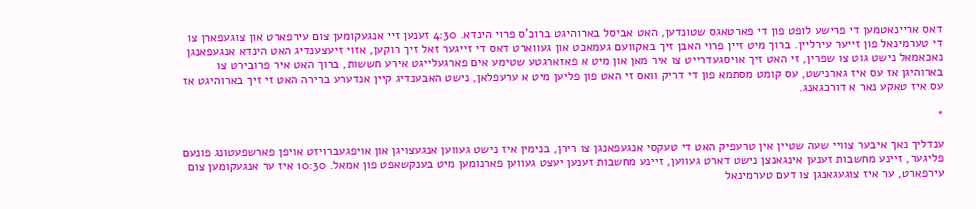דאס אריינאטמען די פרישע לופט פון די פארטאגס שטונדען, האט אביסל בארוהיגט ברוכ'ס פרוי הינדא. 4:30 זענען זיי אנגעקומען צום עירפארט און צוגעפארן צו די טערמינאל פון זייער עירליין. ברוך מיט זיין פרוי האבן זיך באקוועם געמאכט און געווארט דאס די זייגער זאל זיך רוקען, אזוי זיעצענדיג האט הינדא אנגעפאנגן נאכאמאל נישט גוט צו שפרין, זי האט זיך אויסגעדרייט צו איר מאן און מיט א פאזארגטע שטימע אים פארגעלייגט אירע חששות, ברוך האט איר פרובירט צו בארוהיגן אז עס איז גארנישט, עס קומט מסתמא פון די דריק וואס זי האט פון פליען מיט א ערעפלאן, נישט האבענדיג קיין אנדערע ברירה האט זי זיך בארוהיגט אז עס איז טאקע נאר א דורכגאנג.

*

ענדליך נאך איבער צוויי שעה שטיין אין טרעפיק האט די טעקסי אנגעפאנגן צו רירן, בנימין איז נישט געווען אנגעצויגן און אויפגעברויזט אויפן פארשפעטונג פונעם פליגער, זיינע מחשבות זענען אינגאנצן נישט דארט געווען, זיינע מחשבות זענען יעצט געווען פארנומען מיט בענקשאפט פון אמאל. 10:30 איז ער אנגעקומען צום עירפארט, ער איז צוגעגאנגן צו דעם טערמינאל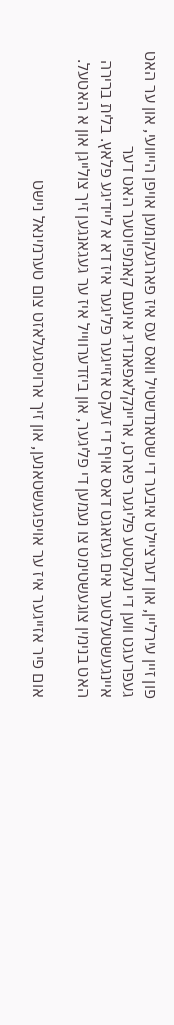פון זיין עירליין, און דערציילט איבער די שטאנדשטיל וואס עס איז פארגעקומען אויפן הייוועי, און ער האט געפרעגט ווען די נעקסטע פליגער פארט, אריינקלאפאנדיג אינעם קאמפיוטער האט דער איינגעשטעלטער אים געזאגט דאס אויף די זעקס אזייגער פליגער איז דא א ליידיגע פלאץ. בלית ברירה האט בנימין צוגעשטימט צו נעמען די פליגער, און ביזדערווייל איז ער געגאנגען זיך צולייגן און א האטעל.

אום פיר אזייגער איז ער אויפגעשטאנען, און זיך ארויסגעלאזט צום טערמינאל נישט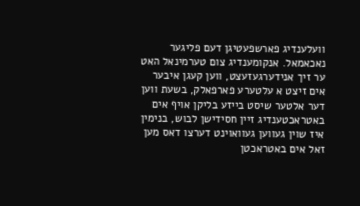וועלענדיג פארשפעטיגן דעם פליגער נאכאמאל. אנקומענדיג צום טערמינאל האט ער זיך אנידערגעזעצט, ווען קעגן איבער אים זיצט א עלטערע פארפאלק, בשעת ווען דער אלטער שיסט בייזע בליקן אויף אים באטראכטענדיג זיין חסידישן לבוש, בנימין איז שוין געווען געוואוינט דערצו דאס מען זאל אים באטראכטן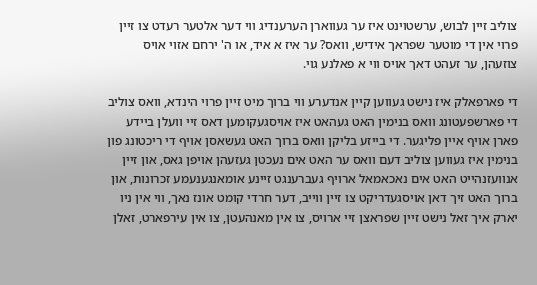צוליב זיין לבוש, ערשטוינט איז ער געווארן הערענדיג ווי דער אלטער רעדט צו זיין פרוי אין די מוטער שפראך אידיש, וואס? ער איז א איד, או ה' ירחם אזוי אויס צוזעהן, ער זעהט דאך אויס ווי א פאלנע גוי.

די פארפאלק איז נישט געווען קיין אנדערע ווי ברוך מיט זיין פרוי הינדא, וואס צוליב די פארשפעטונג וואס בנימין האט געהאט איז אויסגעקומען דאס זיי וועלן ביידע פארן אויף איין פליגער. די בייזע בליקן וואס ברוך האט געשאסן אויף די ריכטונג פון בנימין איז געווען צוליב דעם וואס ער האט אים נעכטן געזעהן אויפן גאס, און זיין אנוועזנהייט האט אים נאכאמאל ארויף געברענגט זיינע אומאנגענעמע זכרונות, און ברוך האט זיך דאן אויסגעדריקט צו זיין ווייב, דער חרדי קומט אונז נאך, ווי אין ניו יארק איך זאל נישט זיין שפראצן זיי ארויס, צו אין מאנהעטן, צו אין עירפארט, זאלן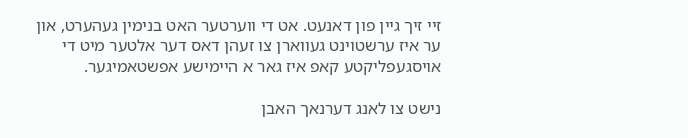זיי זיך גיין פון דאנעט. אט די ווערטער האט בנימין געהערט, און ער איז ערשטוינט געווארן צו זעהן דאס דער אלטער מיט די אויסגעפליקטע קאפ איז גאר א היימישע אפשטאמיגער.

נישט צו לאנג דערנאך האבן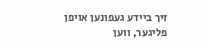זיך ביידע געפונען אויפן פליגער, ווען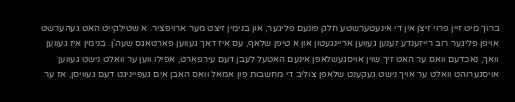ברוך מיט זיין פרוי זיצן אין די אינעטערשטע חלק פונעם פליגער, און בנימין זיצט מער ארויפציר. א שטילקייט האט געהערשט אויפן פליגער רוב רייזענדע זענען געווען אריינגעטון און א טיפן שלאף, עס איז דאך געווען פארטאגס שעה'ן. בנימין איז געווען וואך, נאכדעם וואס ער האט זיך שוין אויסגעשלאפן אינעם האטעל לעבן דעם עירפארט, אפילו ווען ער וואלט נישט געווען אויסגערוהט וואלט ער אויך נישט געקענט שלאפן צוליב די מחשבות פון אמאל וואס האבן אים געפייניגט דעם געוויסן, אז ער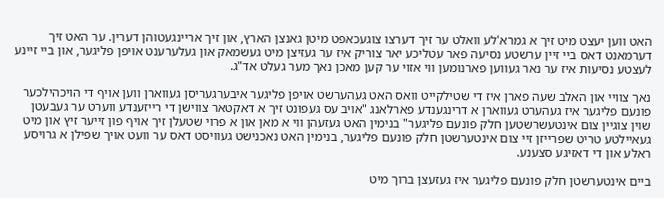האט ווען יעצט מיט זיך א גמרא'לע וואלט ער זיך דערצו צוגעכאפט מיטן גאנצן הארץ, און זיך אריינגעטוהן דערין. ער האט זיך דערמאנט דאס ביי זיין ערשטע נסיעה פאר עטליכע יאר צוריק איז ער געזיצן מיט געשמאק און געלערענט אויפן פליגער, און ביי זיינע לעצטע נסיעות איז ער נאר געווען פארנומען ווי אזוי ער קען מאכן נאך מער געלט אד"ג.

נאך צוויי און האלב שעה פארן איז די שטילקייט וואס האט געהערשט אויפן פליגער איבערגעריסן געווארן ווען אויף די הויכהילכער פונעם פליגער איז געהערט געווארן א דרינגענדע פארלאנג "אויב עס געפונט זיך א דאקטאר צווישן די רייזענדע ווערט ער געבעטן שוין צוגיין צום אינטעשרשטען חלק פונעם פליגער" בנימין האט געזעהן ווי א מאן און א פרוי שטעלן זיך אויף פון זייער זיץ און מיט געאיילטע טריט שפרייזן זיי צום אינטערשטן חלק פונעם פליגער, בנימין האט נאכנישט געוויסט דאס ער וועט אויך שפילן א גרויסע ראלע און די דאזיגע סצענע.

ביים אינטערשטן חלק פונעם פליגער איז געזעצן ברוך מיט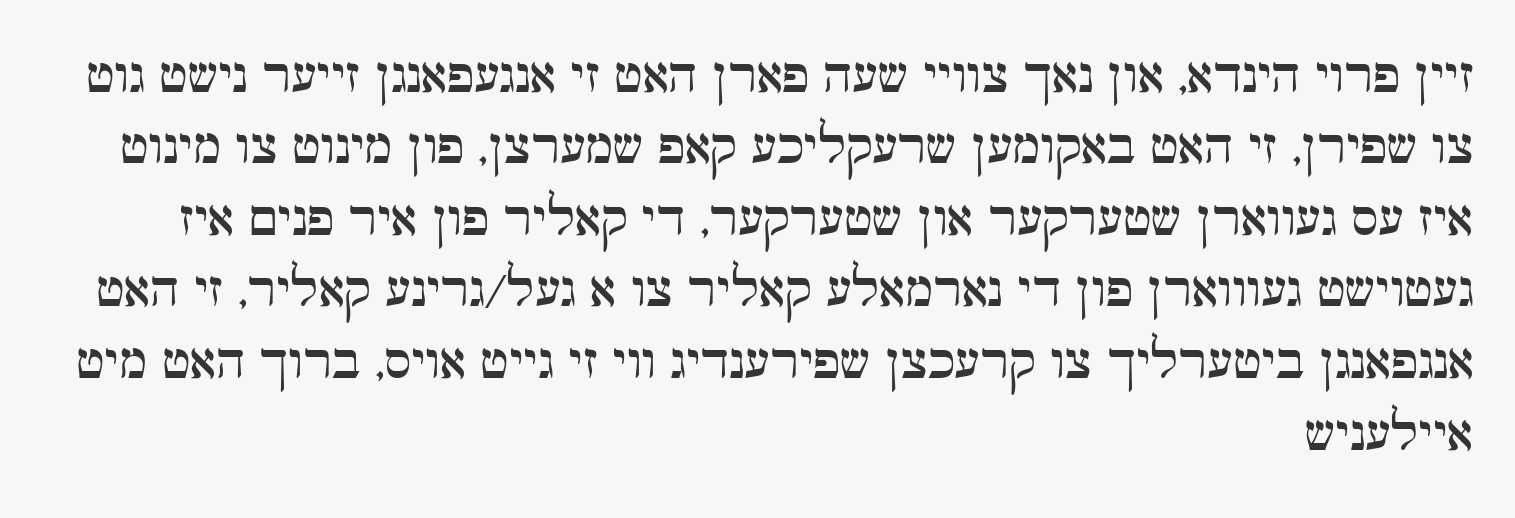זיין פרוי הינדא, און נאך צוויי שעה פארן האט זי אנגעפאנגן זייער נישט גוט צו שפירן, זי האט באקומען שרעקליכע קאפ שמערצן, פון מינוט צו מינוט איז עס געווארן שטערקער און שטערקער, די קאליר פון איר פנים איז געטוישט געוווארן פון די נארמאלע קאליר צו א געל/גרינע קאליר, זי האט אנגפאנגן ביטערליך צו קרעכצן שפירענדיג ווי זי גייט אויס, ברוך האט מיט איילעניש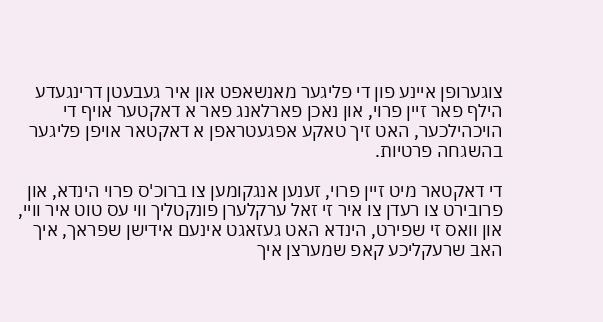צוגערופן איינע פון די פליגער מאנשאפט און איר געבעטן דרינגעדע הילף פאר זיין פרוי, און נאכן פארלאנג פאר א דאקטער אויף די הויכהילכער, האט זיך טאקע אפגעטראפן א דאקטאר אויפן פליגער בהשגחה פרטיות.

די דאקטאר מיט זיין פרוי, זענען אנגקומען צו ברוכ'ס פרוי הינדא, און פרובירט צו רעדן צו איר זי זאל ערקלערן פונקטליך ווי עס טוט איר וויי, און וואס זי שפירט, הינדא האט געזאגט אינעם אידישן שפראך, איך האב שרעקליכע קאפ שמערצן איך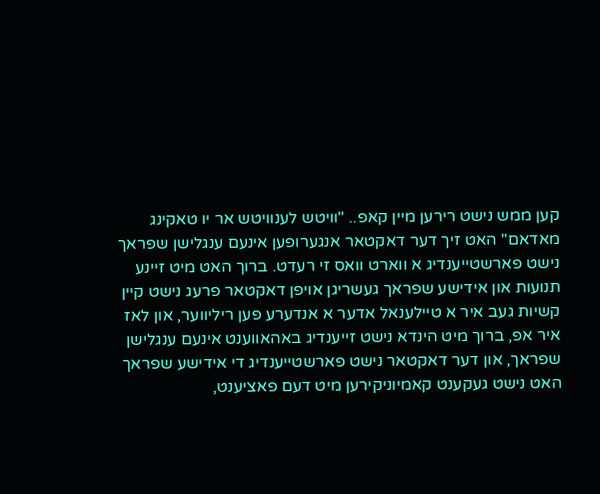קען ממש נישט רירען מיין קאפ.. "וויטש לענוויטש אר יו טאקינג מאדאם" האט זיך דער דאקטאר אנגערופען אינעם ענגלישן שפראך נישט פארשטייענדיג א ווארט וואס זי רעדט. ברוך האט מיט זיינע תנועות און אידישע שפראך געשריגן אויפן דאקטאר פרעג נישט קיין קשיות געב איר א טיילענאל אדער א אנדערע פען ריליווער, און לאז איר אפ, ברוך מיט הינדא נישט זייענדיג באהאווענט אינעם ענגלישן שפראך, און דער דאקטאר נישט פארשטייענדיג די אידישע שפראך האט נישט געקענט קאמיוניקירען מיט דעם פאציענט,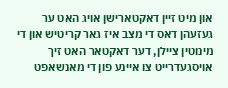און מיט זיין דאקטארישן אויג האט ער געזעהן דאס די מצב איז גאר קריטיש און די מינוטין ציילן, דער דאקטאר האט זיך אויסגעדרייט צו איינע פון די מאנשאפט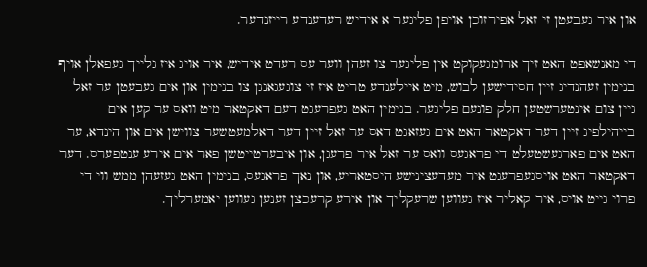און איר געבעטן זי זאל אפירזוכן אויפן פליגער א אידיש רעדענדע רייזנדער.

די מאנשאפט האט זיך ארומגעקוקט אין פליגער צו זעהן ווער עס רעדט אידיש, איר אויג איז גלייך געפאלן אויף בנימין זעהנדיג זיין חסידישען לבוש, מיט איילענדע טריט איז זי צוגעגאנגן צו בנימין און אים געבעטן ער זאל גיין צום אינטערשטען חלק פונעם פליגער. בנימין האט געפרעגט דעם דאקטאר מיט וואס ער קען אים בייהילפיג זיין דער דאקטאר האט אים געזאגט דאס ער זאל זיין דער דאלמעטשער צווישן אים און הינדא, ער האט אים פארגעשטעלט די פראגעס וואס ער זאל איר פרעגן, און איבערטייטשן פאר אים אירע ענטפערס. דער דאקטאר האט אויסגעפרעגט איר מעדעצינישע היסטאריע, און נאך פראגעס, בנימין האט געזעהן ממש ווי די פרוי גייט אויס, איר קאליר איז געווען שרעקליך און אירע קרעכצן זענען געווען יאמערליך.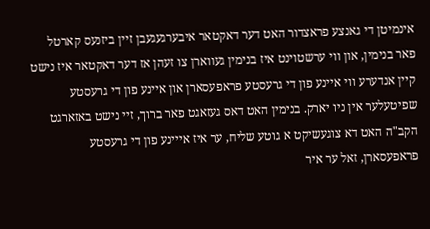אינמיטן די גאנצע פראצדור האט דער דאקטאר איבערגעגעבן זיין ביזנעס קארטל פאר בנימין, און ווי ערשטוינט איז בנימין געווארן צו זעהן אז דער דאקטאר איז נישט קיין אנדערע ווי איינע פון די גרעסטע פראפעסארן און איינע פון די גרעסטע שפיטעלער אין ניו יארק. בנימין האט דאס געזאגט פאר ברוך, זיי נישט באזארגט הקב"ה האט דא צוגעשיקט א גוטע שליח, ער איז אייינע פון די גרעסטע פראפעסארן, זאל ער איר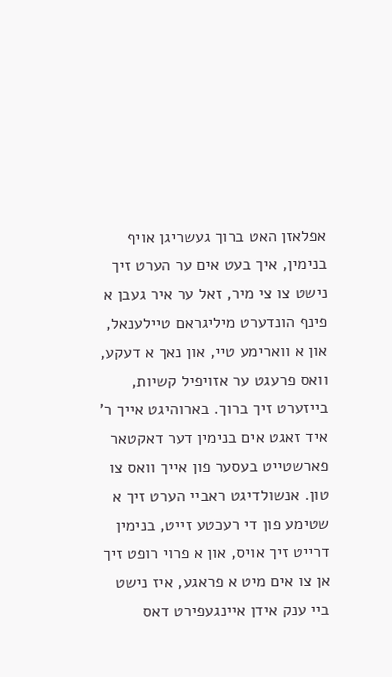אפלאזן האט ברוך געשריגן אויף בנימין, איך בעט אים ער הערט זיך נישט צו צי מיר, זאל ער איר געבן א פינף הונדערט מיליגראם טיילענאל, און א ווארימע טיי, און נאך א דעקע, וואס פרעגט ער אזויפיל קשיות, בייזערט זיך ברוך. בארוהיגט אייך ר' איד זאגט אים בנימין דער דאקטאר פארשטייט בעסער פון אייך וואס צו טון. אנשולדיגט ראביי הערט זיך א שטימע פון די רעכטע זייט, בנימין דרייט זיך אויס, און א פרוי רופט זיך אן צו אים מיט א פראגע, איז נישט ביי ענק אידן איינגעפירט דאס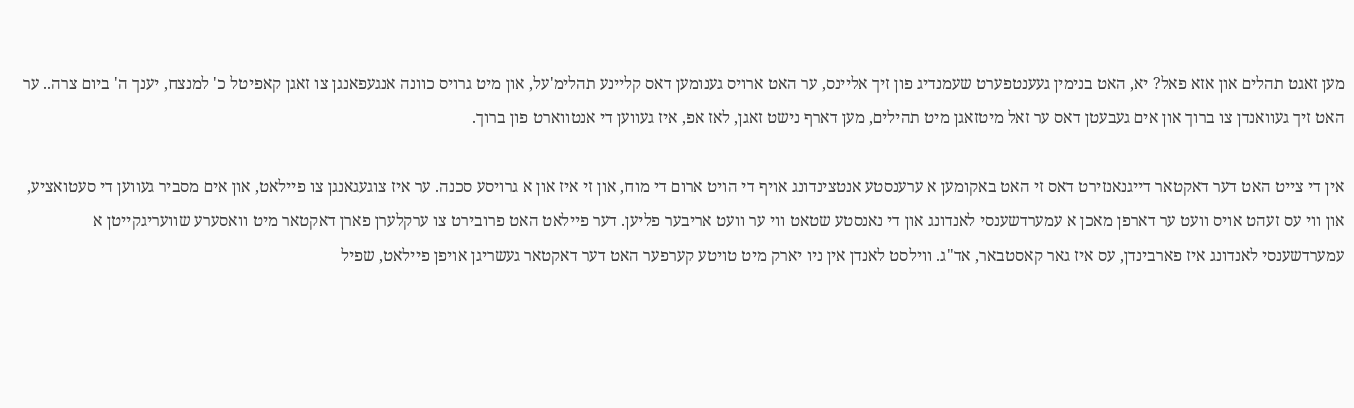מען זאגט תהלים און אזא פאל? יא, האט בנימין געענטפערט שעמנדיג פון זיך אליינס, ער האט ארויס גענומען דאס קליינע תהלימ'על, און מיט גרויס כוונה אנגעפאנגן צו זאגן קאפיטל כ' למנצח, יענך ה' ביום צרה.. ער האט זיך געוואנדן צו ברוך און אים געבעטן דאס ער זאל מיטזאגן מיט תהילים, מען דארף נישט זאגן, לאז אפ, איז געווען די אנטווארט פון ברוך.

אין די צייט האט דער דאקטאר דייגנאנזירט דאס זי האט באקומען א ערענסטע אנטצינדונג אויף די הויט ארום די מוח, און זי איז און א גרויסע סכנה. ער איז צוגעגאנגן צו פיילאט, און אים מסביר געווען די סעטואציע, און ווי עס זעהט אויס וועט ער דארפן מאכן א עמערדשענסי לאנדונג און די נאנסטע שטאט ווי ער וועט אריבער פליען. דער פיילאט האט פרובירט צו ערקלערן פארן דאקטאר מיט וואסערע שוועריגקייטן א עמערדשענסי לאנדונג איז פארבינדן, עס איז גאר קאסטבאר, אד"ג. ווילסט לאנדן אין ניו יארק מיט טויטע קערפער האט דער דאקטאר געשריגן אויפן פיילאט, שפיל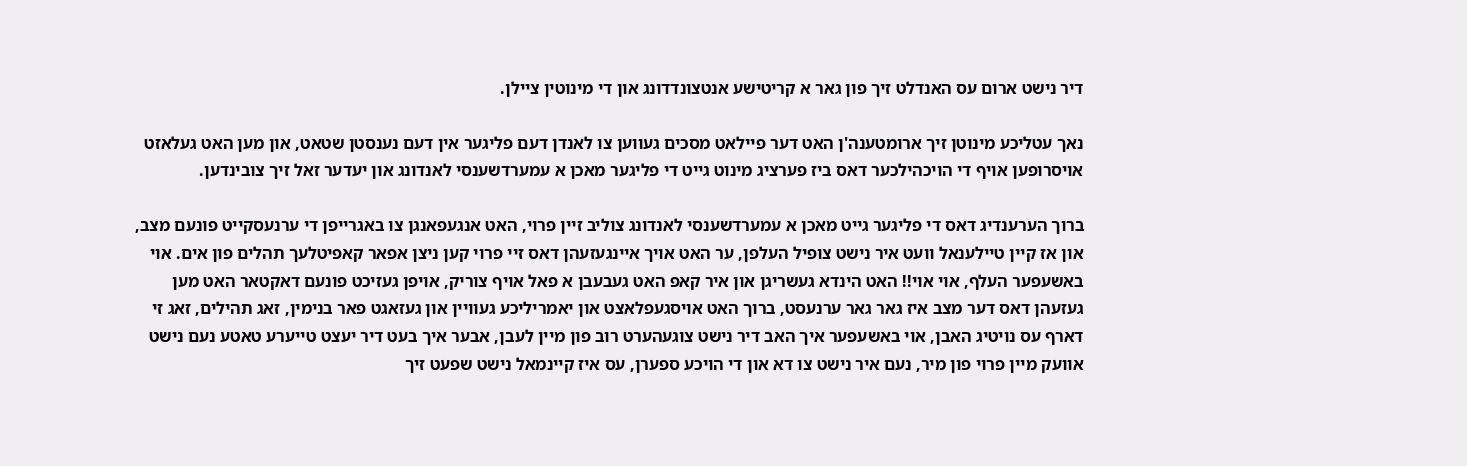דיר נישט ארום עס האנדלט זיך פון גאר א קריטישע אנטצונדדונג און די מינוטין ציילן.

נאך עטליכע מינוטן זיך ארומטענה'ן האט דער פיילאט מסכים געווען צו לאנדן דעם פליגער אין דעם נענסטן שטאט, און מען האט געלאזט אויסרופען אויף די הויכהילכער דאס ביז פערציג מינוט גייט די פליגער מאכן א עמערדשענסי לאנדונג און יעדער זאל זיך צובינדען.

ברוך הערענדיג דאס די פליגער גייט מאכן א עמערדשענסי לאנדונג צוליב זיין פרוי, האט אנגעפאנגן צו באגרייפן די ערנעסקייט פונעם מצב, און אז קיין טיילענאל וועט איר נישט צופיל העלפן, ער האט אויך איינגעזעהן דאס זיי פרוי קען ניצן אפאר קאפיטלעך תהלים פון אים. אוי באשעפער העלף, אוי אוי!! האט הינדא געשריגן און איר קאפ האט געבעבן א פאל אויף צוריק, אויפן געזיכט פונעם דאקטאר האט מען געזעהן דאס דער מצב איז גאר גאר ערנעסט, ברוך האט אויסגעפלאצט און יאמריליכע געוויין און געזאגט פאר בנימין, זאג תהילים, זאג זי דארף עס נויטיג האבן, אוי באשעפער איך האב דיר נישט צוגעהערט רוב פון מיין לעבן, אבער איך בעט דיר יעצט טייערע טאטע נעם נישט אוועק מיין פרוי פון מיר, נעם איר נישט צו דא און די הויכע ספערן, עס איז קיינמאל נישט שפעט זיך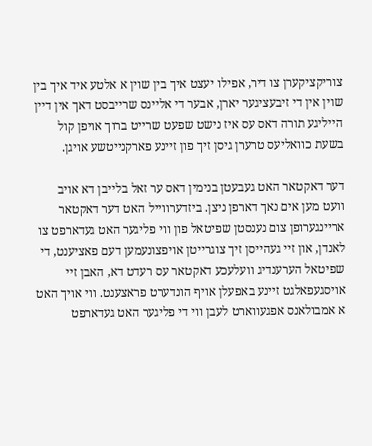צוריקציקערן צו דיר, אפילו יעצט איך בין שוין א אלטע איד איך בין שוין אין די זיבעציגער יארן, אבער די אליינס שרייבסט דאך אין דיין הייליגע תורה דאס עס איז נישט שפעט שרייט ברוך אויפן קול בשעת כוואליעס טרערן גיסן זיך פון זיינע פארקנייטשע אויגן.

דער דאקטאר האט געבעטן בנימין דאס ער זאל בלייבן דא אויב וועט מען אים נאך דארפן ניצן. ביזדערווייל האט דער דאקטאר אריינגערופן צום נענסטן שפיטאל פון ווי פליגער האט געדארפט צו לאנדן, און זיי געהייסן זיך צוגרייטן אויפצונעמען דעם פאציענט, די שפיטאל הערענדיג וועלעכע דאקטאר עס רעדט דא, האבן זיי אויסגעפאלגט זיינע באפעלן אויף הונדערט פראצענט. ווי אויך האט א אמבולאנס אפגעווארט לעבן ווי די פליגער האט געדארפט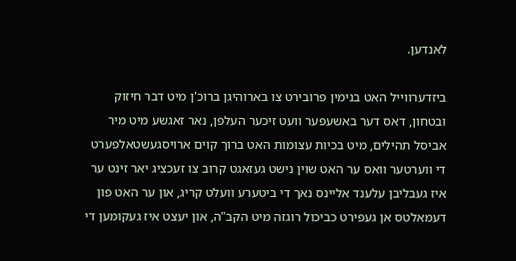לאנדען.

ביזדערווייל האט בנימין פרובירט צו בארוהיגן ברוכ'ן מיט דבר חיזוק ובטחון, דאס דער באשעפער וועט זיכער העלפן, נאר זאגשע מיט מיר אביסל תהילים, מיט בכיות עצומות האט ברוך קוים ארויסגעשטאלפערט די ווערטער וואס ער האט שוין נישט געזאגט קרוב צו זעכציג יאר זינט ער איז געבליבן עלענד אליינס נאך די ביטערע וועלט קריג, און ער האט פון דעמאלטס אן געפירט כביכול רוגזה מיט הקב"ה, און יעצט איז געקומען די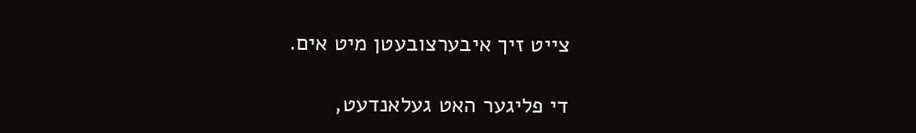צייט זיך איבערצובעטן מיט אים.

די פליגער האט געלאנדעט,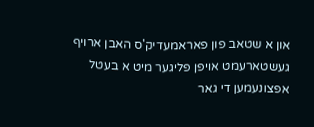און א שטאב פון פאראמעדיק'ס האבן ארויף געשטארעמט אויפן פליגער מיט א בעטל אפצונעמען די גאר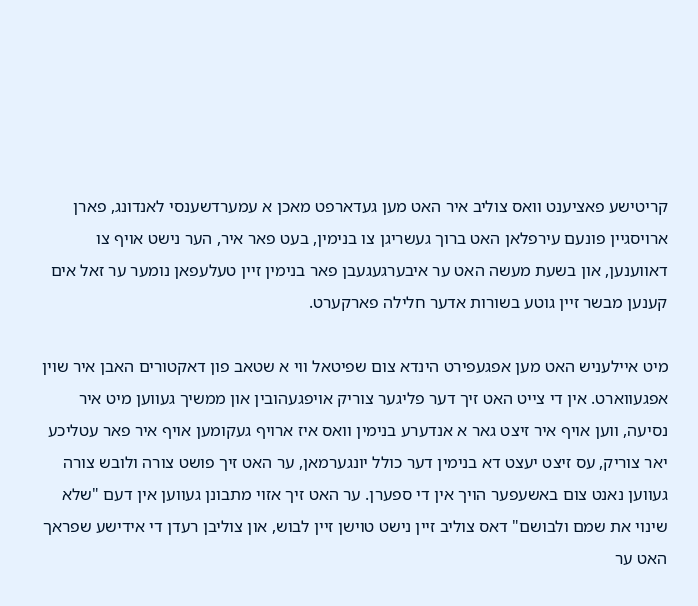קריטישע פאציענט וואס צוליב איר האט מען געדארפט מאכן א עמערדשענסי לאנדונג, פארן ארויסגיין פונעם עירפלאן האט ברוך געשריגן צו בנימין, בעט פאר איר, הער נישט אויף צו דאווענען, און בשעת מעשה האט ער איבערגעגעבן פאר בנימין זיין טעלעפאן נומער ער זאל אים קענען מבשר זיין גוטע בשורות אדער חלילה פארקערט.

מיט איילעניש האט מען אפגעפירט הינדא צום שפיטאל ווי א שטאב פון דאקטורים האבן איר שוין אפגעווארט. אין די צייט האט זיך דער פליגער צוריק אויפגעהובין און ממשיך געווען מיט איר נסיעה, ווען אויף איר זיצט גאר א אנדערע בנימין וואס איז ארויף געקומען אויף איר פאר עטליכע יאר צוריק, עס זיצט יעצט דא בנימין דער כולל יונגערמאן, ער האט זיך פושט צורה ולובש צורה געווען נאנט צום באשעפער הויך אין די ספערן. ער האט זיך אזוי מתבונן געווען אין דעם "שלא שינוי את שמם ולבושם" דאס צוליב זיין נישט טוישן זיין לבוש, און צוליבן רעדן די אידישע שפראך האט ער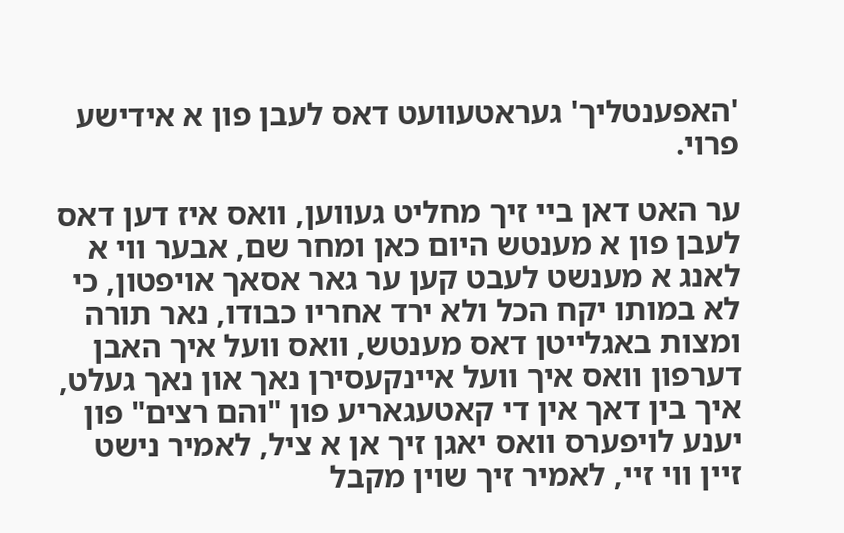'האפענטליך' געראטעוועט דאס לעבן פון א אידישע פרוי.

ער האט דאן ביי זיך מחליט געווען, וואס איז דען דאס לעבן פון א מענטש היום כאן ומחר שם, אבער ווי א לאנג א מענשט לעבט קען ער גאר אסאך אויפטון, כי לא במותו יקח הכל ולא ירד אחריו כבודו, נאר תורה ומצות באגלייטן דאס מענטש, וואס וועל איך האבן דערפון וואס איך וועל איינקעסירן נאך און נאך געלט, איך בין דאך אין די קאטעגאריע פון "והם רצים" פון יענע לויפערס וואס יאגן זיך אן א ציל, לאמיר נישט זיין ווי זיי, לאמיר זיך שוין מקבל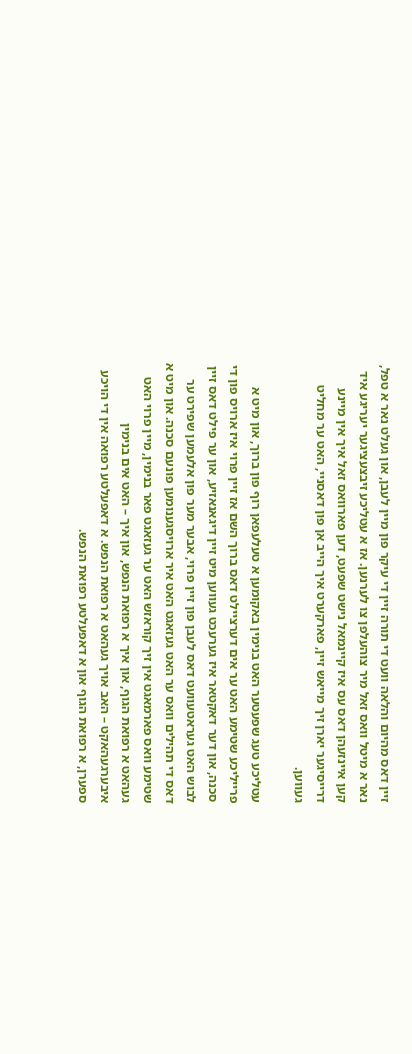זיין דאס מהיום והלאה וועט די תורה זיין די עיקר פון מיין לעבן, און געלט נאר א טפל, נאר א מיטל וואס זאל מיר צוהעלפן צו לערנען. אז א עטליכע זיבצעציגער יעריגע איד קען איינזעהן דאס עס איז קיינמאל נישט שפעט, דען פארוואס זאל איך אין מיינע דרייסיגער יארן זיך מייאש זיין, פארקערט איך הייב אן פון דאסניי, האט ער מחליט געווען.

עטליכע טעג שפעטער האט בנימין באקומען א טעלעפאן רוף פון ברוך, און מיט א פרייליכע שטימע האט ער אים דערציילט דאס ברוך השם אז זיין פרוי איז ארויס פון די סכנה, און דער דאקטאר איז גערעכט געווען מיט זיין דיגאנאזיע, און ער פילט דאס זיין לבוש האט געראטעוועט דאס לעבן פון זיין פרוי, אבער מער פון אלעמען שפירט ער דאס די תהילים וואס ער האט געזאגט האט איר ארויסגענומען פונעם סכנה. און מיט א שטימע וואס פארמאגט אין זיך קוראזש האט ער געזאגט פאר בנימין, מיין פרוי האט געהאט א רפואת הגוף, און איך א רפואת הנפש, און איך – האט אים בנימין איבערגעהאקט – האב אויך געהאט א רפואת הנפש. א דאפעלטע רפואה אין די הויכע ספערן, א רפואת הגוף און א דאפעלטע רפואת הנפש.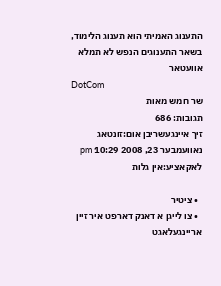התענוג האמיתי הוא תענוג הלימוד, בשאר התענוגים הנפש לא תמלא
אוועטאר
DotCom
שר חמש מאות
תגובות: 686
זיך איינגעשריבן אום:זונטאג נאוועמבער 23, 2008 10:29 pm
לאקאציע:אין גלות

  • ציטיר
  • צו לייגן א דאנק דארפט איר זיין אריינגעלאגט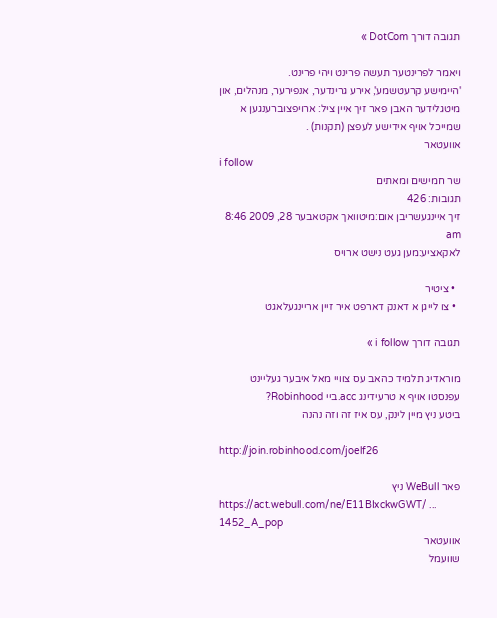תגובה דורך DotCom »

ויאמר לפרינטער תעשה פרינט ויהי פרינט.
'היימישע קרעטשמע', אירע גרינדער, אנפירער, מנהלים, און מיטגלידער האבן פאר זיך איין ציל: ארויפצוברענגען א שמייכל אויף אידישע לעפצן (תקנות) .
אוועטאר
i follow
שר חמישים ומאתים
תגובות: 426
זיך איינגעשריבן אום:מיטוואך אקטאבער 28, 2009 8:46 am
לאקאציע:מען געט נישט ארויס

  • ציטיר
  • צו לייגן א דאנק דארפט איר זיין אריינגעלאגט

תגובה דורך i follow »

מוראדיג תלמיד כהאב עס צוויי מאל איבער געליינט
עפנסטו אויף א טרעידינג acc.ביי Robinhood?
ביטע ניץ מיין לינק, עס איז זה וזה נהנה

http://join.robinhood.com/joelf26

פאר WeBull ניץ
https://act.webull.com/ne/E11BIxckwGWT/ ... 1452_A_pop
אוועטאר
שוועמל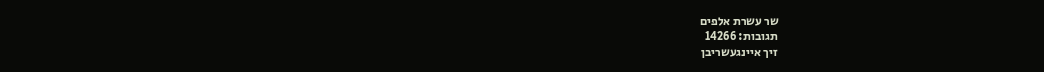שר עשרת אלפים
תגובות: 14266
זיך איינגעשריבן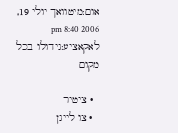אום:מיטוואך יולי 19, 2006 8:40 pm
לאקאציע:גידולו בכל מקום

  • ציטיר
  • צו לייגן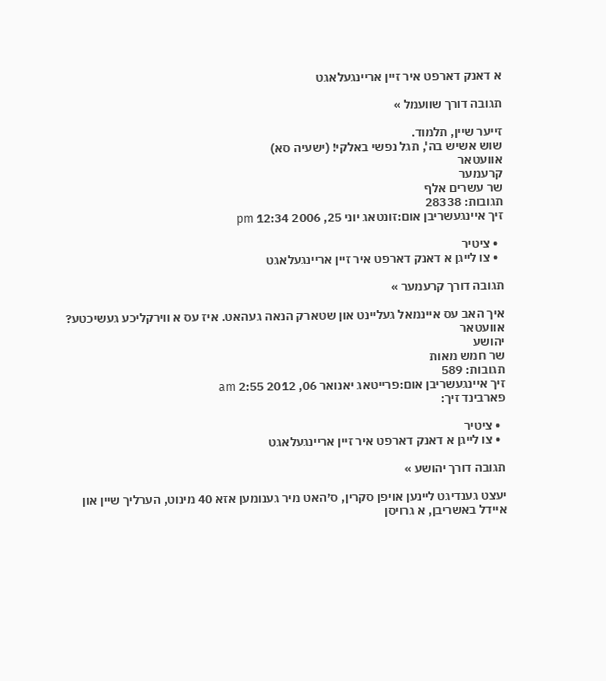א דאנק דארפט איר זיין אריינגעלאגט

תגובה דורך שוועמל »

זייער שיין, תלמוד.
שוש אשיש בה', תגל נפשי באלקי! (ישעיה סא)
אוועטאר
קרעמער
שר עשרים אלף
תגובות: 28338
זיך איינגעשריבן אום:זונטאג יוני 25, 2006 12:34 pm

  • ציטיר
  • צו לייגן א דאנק דארפט איר זיין אריינגעלאגט

תגובה דורך קרעמער »

איך האב עס איינמאל געליינט און שטארק הנאה געהאט. איז עס א ווירקליכע געשיכטע?
אוועטאר
יהושע
שר חמש מאות
תגובות: 589
זיך איינגעשריבן אום:פרייטאג יאנואר 06, 2012 2:55 am
פארבינד זיך:

  • ציטיר
  • צו לייגן א דאנק דארפט איר זיין אריינגעלאגט

תגובה דורך יהושע »

יעצט גענדיגט ליינען אויפן סקרין, ס׳האט מיר גענומען אזא 40 מינוט, הערליך שיין און איידל באשריבן, א גרויסן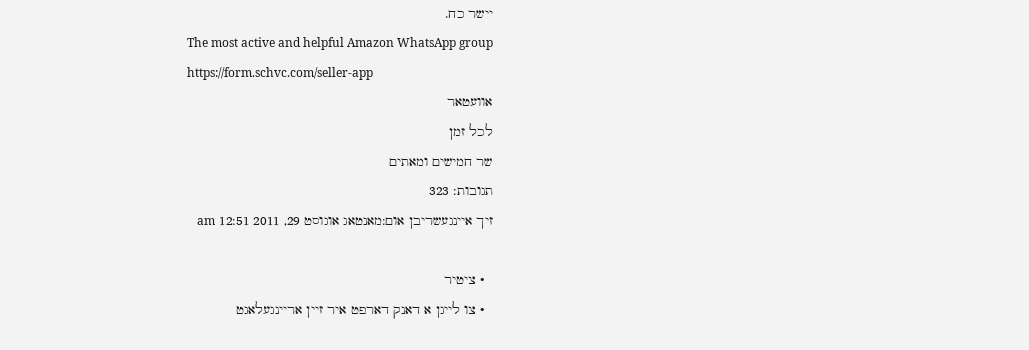יישר כח.
The most active and helpful Amazon WhatsApp group
https://form.schvc.com/seller-app
אוועטאר
לכל זמן
שר חמישים ומאתים
תגובות: 323
זיך איינגעשריבן אום:מאנטאג אוגוסט 29, 2011 12:51 am

  • ציטיר
  • צו לייגן א דאנק דארפט איר זיין אריינגעלאגט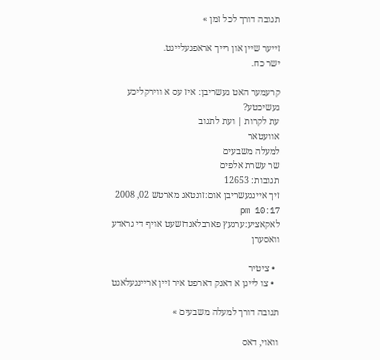תגובה דורך לכל זמן »

זייער שיין און רייך אראפגעלייגט.
ישר כח.

קרעמער האט געשריבן: איז עס א ווירקליכע געשיכטע?
עת לקרות | ועת לתגוב
אוועטאר
למעלה משבעים
שר עשרת אלפים
תגובות: 12653
זיך איינגעשריבן אום:זונטאג מארטש 02, 2008 10:17 pm
לאקאציע:ערגעץ פארבלאנדזשעט אויף די גראדע וואסערן

  • ציטיר
  • צו לייגן א דאנק דארפט איר זיין אריינגעלאגט

תגובה דורך למעלה משבעים »

וואוי, דאס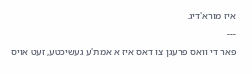איז מורא'דיג.
---
פאר די וואס פרעגן צו דאס איז א אמת'ע געשיכטע, זעט אויס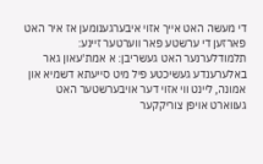די מעשה האט אייך אזוי איבערגענומען אז איר האט פארזען די ערשטע פאר ווערטער זיינע:
תלמודלערנער האט געשריבן: א אמת'עאון גאר באלערענדע געשיכטע פיל מיט סייעתא דשמיא און אמונה, ליינט ווי אזוי דער אויבערשטער האט געווארט אויפן צוריקקער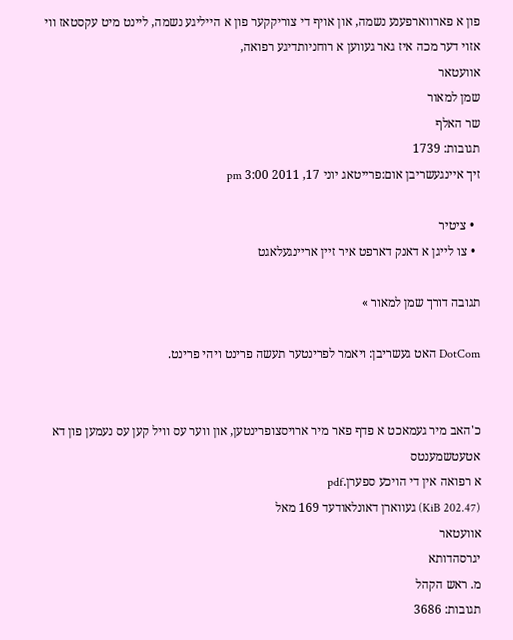פון א פארווארפענע נשמה, און אויף די צוריקקער פון א הייליגע נשמה, ליינט מיט עקסטאז ווי אזוי דער מכה איז גאר געווען א רוחניותדיגע רפואה,
אוועטאר
שמן למאור
שר האלף
תגובות: 1739
זיך איינגעשריבן אום:פרייטאג יוני 17, 2011 3:00 pm

  • ציטיר
  • צו לייגן א דאנק דארפט איר זיין אריינגעלאגט

תגובה דורך שמן למאור »

DotCom האט געשריבן: ויאמר לפרינטער תעשה פרינט ויהי פרינט.


כ'האב מיר געמאכט א פדף פאר מיר ארויסצופרינטען, און ווער עס וויל קען עס נעמען פון דא
אטעטשמענטס
א רפואה אין די הויכע ספערן.pdf
(202.47 KiB) געווארן דאונלאודעד 169 מאל
אוועטאר
יגרסהדותא
מ. ראש הקהל
תגובות: 3686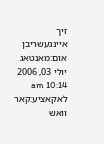זיך איינגעשריבן אום:מאנטאג יולי 03, 2006 10:14 am
לאקאציע:קאר וואש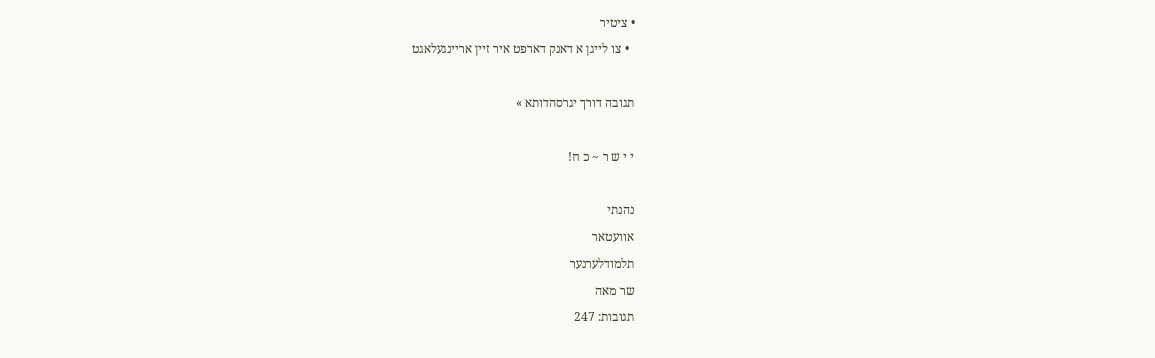• ציטיר
  • צו לייגן א דאנק דארפט איר זיין אריינגעלאגט

תגובה דורך יגרסהדותא »

י י ש ר ~ כ ח!

נהנתי
אוועטאר
תלמודלערנער
שר מאה
תגובות: 247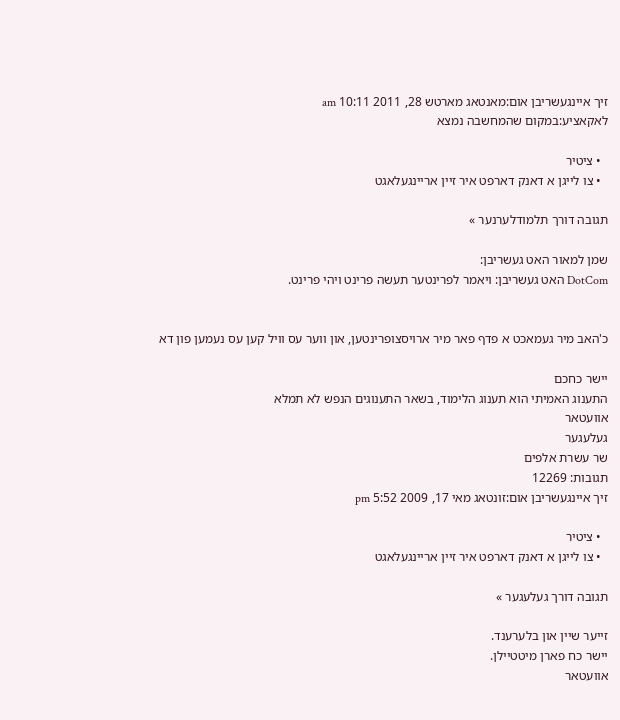זיך איינגעשריבן אום:מאנטאג מארטש 28, 2011 10:11 am
לאקאציע:במקום שהמחשבה נמצא

  • ציטיר
  • צו לייגן א דאנק דארפט איר זיין אריינגעלאגט

תגובה דורך תלמודלערנער »

שמן למאור האט געשריבן:
DotCom האט געשריבן: ויאמר לפרינטער תעשה פרינט ויהי פרינט.


כ'האב מיר געמאכט א פדף פאר מיר ארויסצופרינטען, און ווער עס וויל קען עס נעמען פון דא

יישר כחכם
התענוג האמיתי הוא תענוג הלימוד, בשאר התענוגים הנפש לא תמלא
אוועטאר
געלעגער
שר עשרת אלפים
תגובות: 12269
זיך איינגעשריבן אום:זונטאג מאי 17, 2009 5:52 pm

  • ציטיר
  • צו לייגן א דאנק דארפט איר זיין אריינגעלאגט

תגובה דורך געלעגער »

זייער שיין און בלערענד.
יישר כח פארן מיטטיילן.
אוועטאר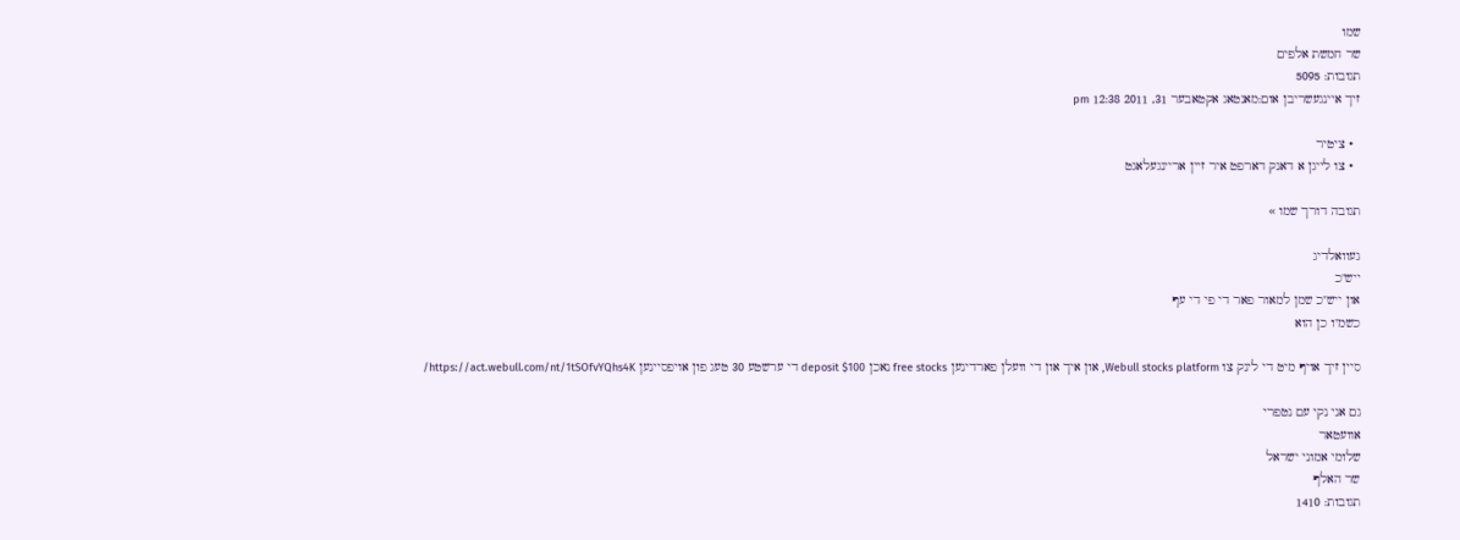שמו
שר חמשת אלפים
תגובות: 5095
זיך איינגעשריבן אום:מאנטאג אקטאבער 31, 2011 12:38 pm

  • ציטיר
  • צו לייגן א דאנק דארפט איר זיין אריינגעלאגט

תגובה דורך שמו »

געוואלדיג
ייש"כ
און ייש"כ שמן למאור פאר די פי די עף
כשמ"ו כן הוא

סיין זיך אויף מיט די לינק צו Webull stocks platform, און איך און די וועלן פארדינען free stocks נאכן deposit $100 די ערשטע 30 טעג פון אויפסיינען https://act.webull.com/nt/1tSOfvYQhs4K/

גם אני נקי עם נטפרי
אוועטאר
שלומי אמוני ישראל
שר האלף
תגובות: 1410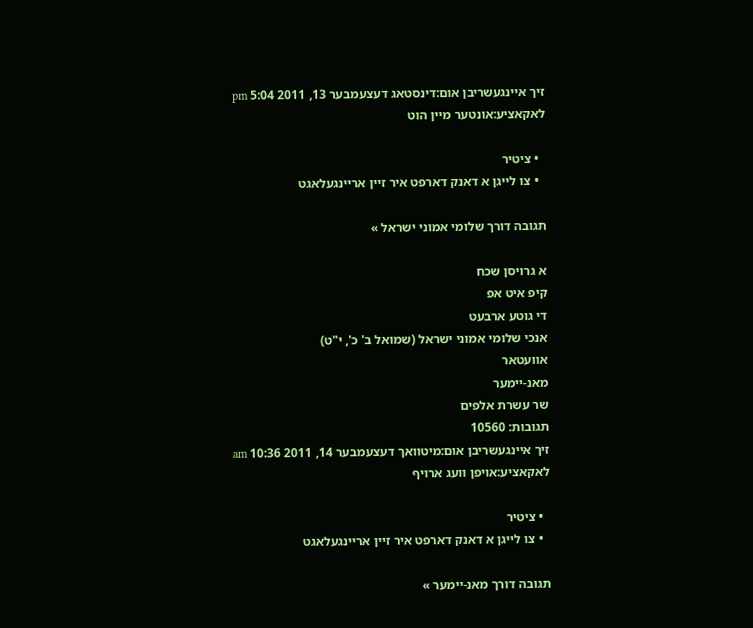זיך איינגעשריבן אום:דינסטאג דעצעמבער 13, 2011 5:04 pm
לאקאציע:אונטער מיין הוט

  • ציטיר
  • צו לייגן א דאנק דארפט איר זיין אריינגעלאגט

תגובה דורך שלומי אמוני ישראל »

א גרויסן שכח
קיפ איט אפ
די גוטע ארבעט
אנכי שלומי אמוני ישראל (שמואל ב' כ', י"ט)
אוועטאר
מאנ-יימער
שר עשרת אלפים
תגובות: 10560
זיך איינגעשריבן אום:מיטוואך דעצעמבער 14, 2011 10:36 am
לאקאציע:אויפן וועג ארויף

  • ציטיר
  • צו לייגן א דאנק דארפט איר זיין אריינגעלאגט

תגובה דורך מאנ-יימער »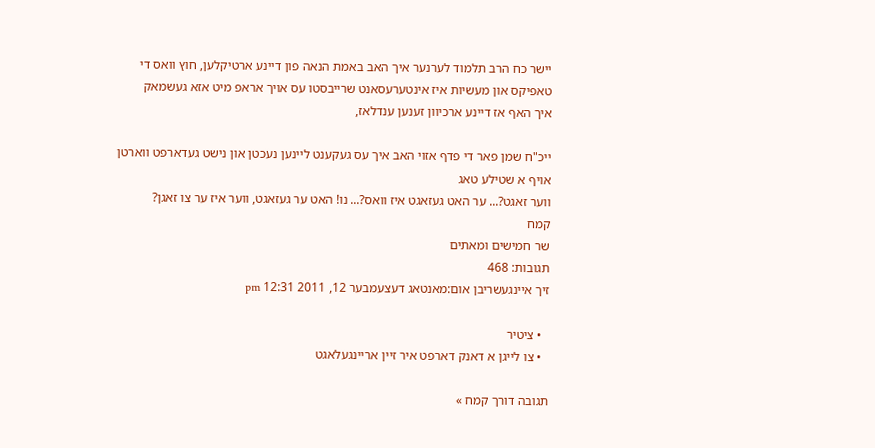יישר כח הרב תלמוד לערנער איך האב באמת הנאה פון דיינע ארטיקלען, חוץ וואס די טאפיקס און מעשיות איז אינטערעסאנט שרייבסטו עס אויך אראפ מיט אזא געשמאק
איך האף אז דיינע ארכיוון זענען ענדלאז,

ייכ"ח שמן פאר די פדף אזוי האב איך עס געקענט ליינען נעכטן און נישט געדארפט ווארטן אויף א שטילע טאג
ווער זאגט?... ער האט געזאגט איז וואס?... נו! האט ער געזאגט, ווער איז ער צו זאגן?
קמח
שר חמישים ומאתים
תגובות: 468
זיך איינגעשריבן אום:מאנטאג דעצעמבער 12, 2011 12:31 pm

  • ציטיר
  • צו לייגן א דאנק דארפט איר זיין אריינגעלאגט

תגובה דורך קמח »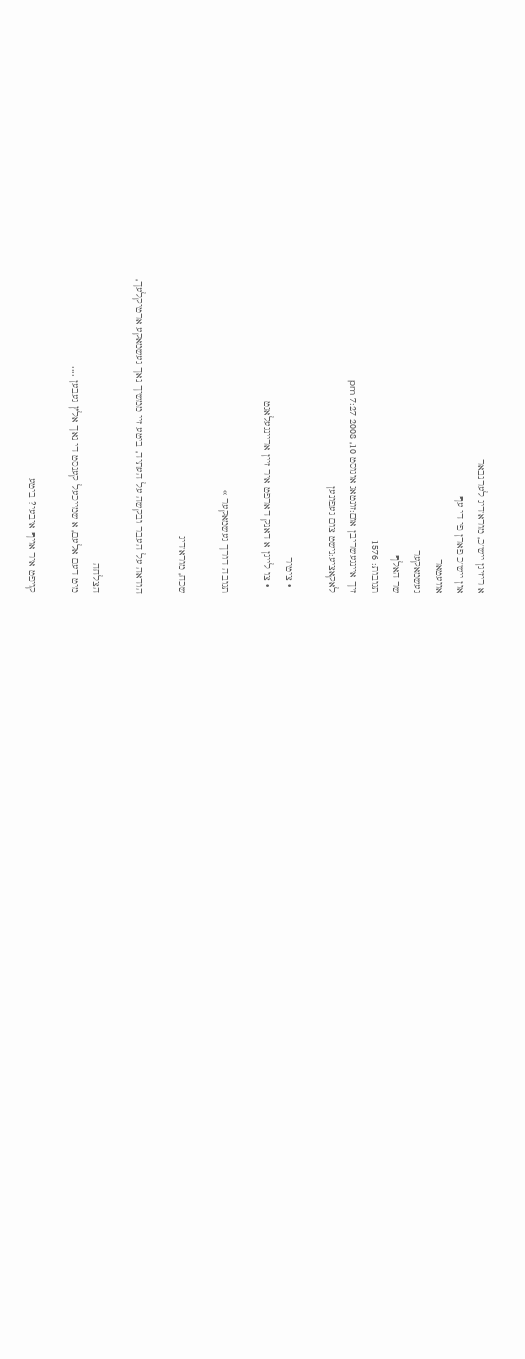א ריזיגן ייש"כ, מורא'דיג לערנבאר
און ייש"כ פארן פי די עף
אוועטאר
געשמאקער
שר האלף
תגובות: 1576
זיך איינגעשריבן אום:זונטאג אוגוסט 10, 2008 7:27 pm
לאקאציע:נישט צום געפונען

  • ציטיר
  • צו לייגן א דאנק דארפט איר זיין אריינגעלאגט

תגובה דורך געשמאקער »

שכח, מורא'דיג

הודאה על העבר ובקשה על העתיד, ביטע זיי ממשיך נאך געשמאקע ארטיקלעך,

הצלחה
מיט דעם אלעם, א שמייכעל קענסט די נאך אלץ געבען ....

קויפט איר אויף איבעי? ביטע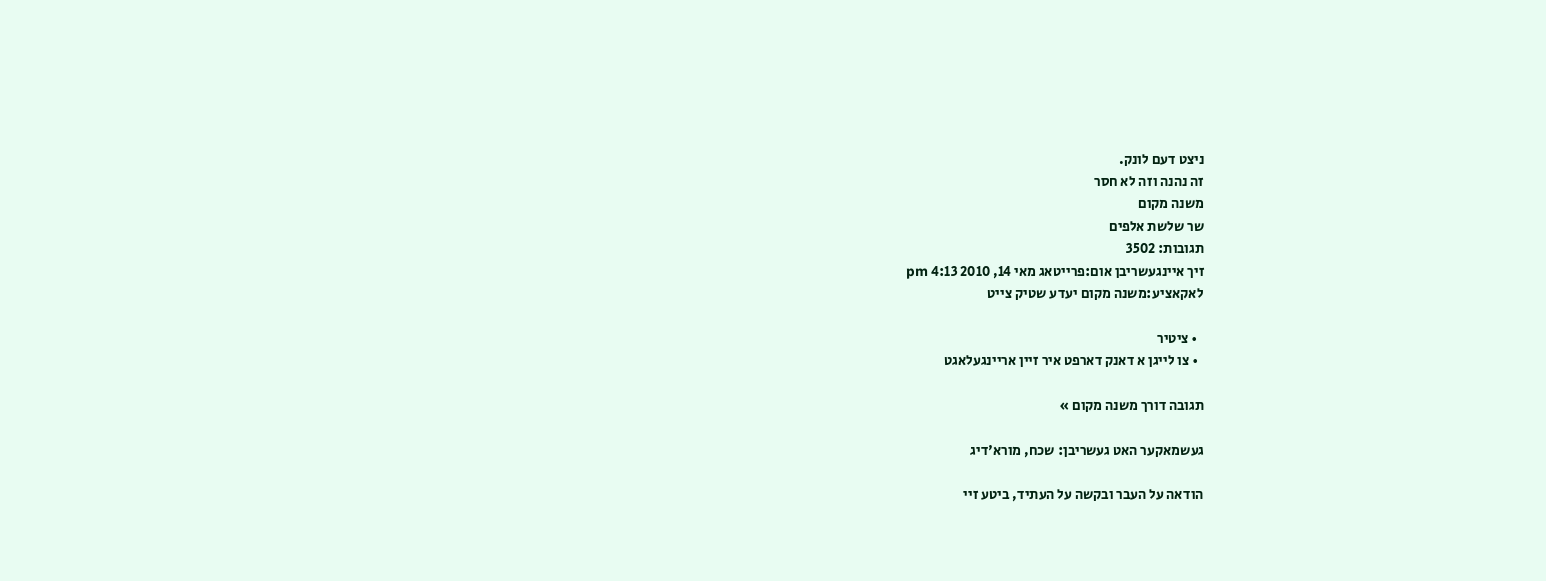ניצט דעם לונק.
זה נהנה וזה לא חסר
משנה מקום
שר שלשת אלפים
תגובות: 3502
זיך איינגעשריבן אום:פרייטאג מאי 14, 2010 4:13 pm
לאקאציע:משנה מקום יעדע שטיק צייט

  • ציטיר
  • צו לייגן א דאנק דארפט איר זיין אריינגעלאגט

תגובה דורך משנה מקום »

געשמאקער האט געשריבן: שכח, מורא'דיג

הודאה על העבר ובקשה על העתיד, ביטע זיי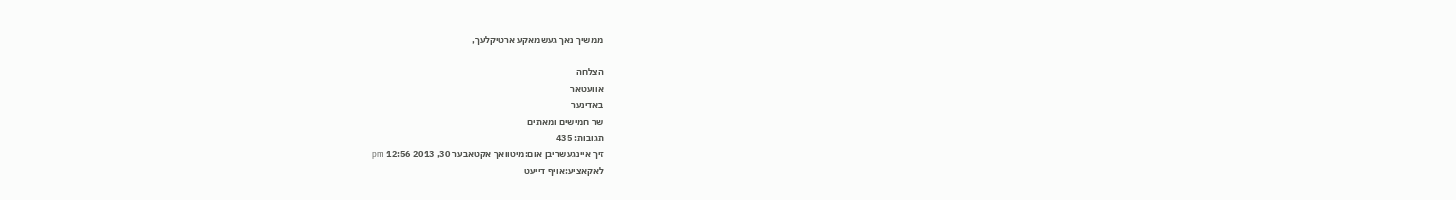ממשיך נאך געשמאקע ארטיקלעך,

הצלחה
אוועטאר
באדינער
שר חמישים ומאתים
תגובות: 435
זיך איינגעשריבן אום:מיטוואך אקטאבער 30, 2013 12:56 pm
לאקאציע:אויף דייעט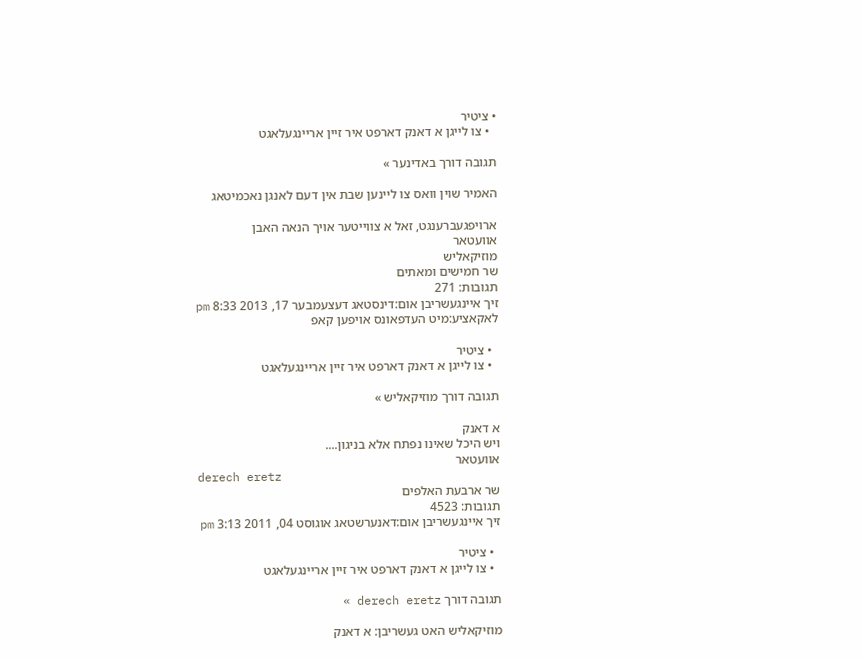• ציטיר
  • צו לייגן א דאנק דארפט איר זיין אריינגעלאגט

תגובה דורך באדינער »

האמיר שוין וואס צו ליינען שבת אין דעם לאנגן נאכמיטאג

ארויפגעברענגט, זאל א צווייטער אויך הנאה האבן
אוועטאר
מוזיקאליש
שר חמישים ומאתים
תגובות: 271
זיך איינגעשריבן אום:דינסטאג דעצעמבער 17, 2013 8:33 pm
לאקאציע:מיט העדפאונס אויפען קאפ

  • ציטיר
  • צו לייגן א דאנק דארפט איר זיין אריינגעלאגט

תגובה דורך מוזיקאליש »

א דאנק
ויש היכל שאינו נפתח אלא בניגון....
אוועטאר
derech eretz
שר ארבעת האלפים
תגובות: 4523
זיך איינגעשריבן אום:דאנערשטאג אוגוסט 04, 2011 3:13 pm

  • ציטיר
  • צו לייגן א דאנק דארפט איר זיין אריינגעלאגט

תגובה דורך derech eretz »

מוזיקאליש האט געשריבן: א דאנק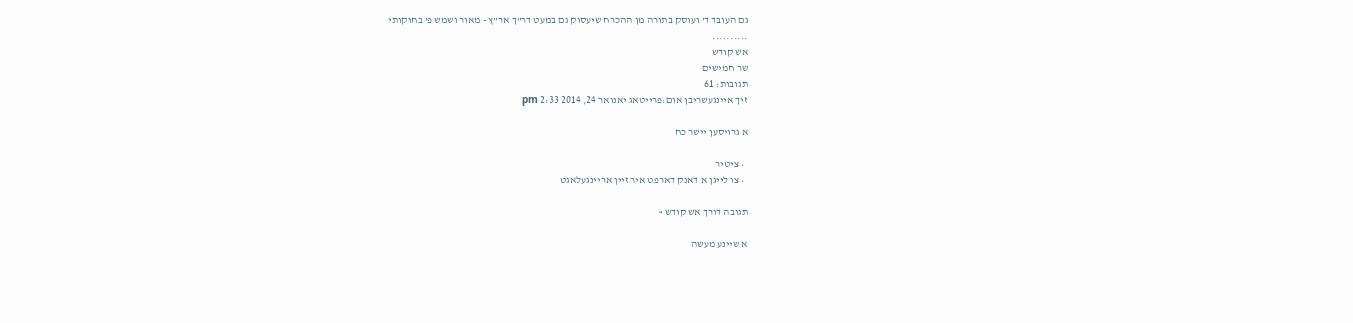גם העובד ד' ועוסק בתורה מן ההכרח שיעסוק גם במעט דר"ך אר"ץ - מאור ושמש פ' בחוקותי
..........
אש קודש
שר חמישים
תגובות: 61
זיך איינגעשריבן אום:פרייטאג יאנואר 24, 2014 2:33 pm

א גרויסען יישר כח

  • ציטיר
  • צו לייגן א דאנק דארפט איר זיין אריינגעלאגט

תגובה דורך אש קודש »

א שיינע מעשה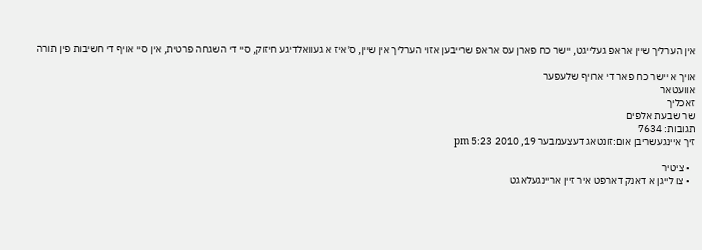אין הערליך שיין אראפ געלייגט, יישר כח פארן עס אראפ שרייבען אזוי הערליך אין שיין, ס'איז א געוואלדיגע חיזוק, סיי די השגחה פרטית, אין סיי אויף די חשיבות פין תורה

אויך א יישר כח פאר די ארויף שלעפער
אוועטאר
זאכליך
שר שבעת אלפים
תגובות: 7634
זיך איינגעשריבן אום:זונטאג דעצעמבער 19, 2010 5:23 pm

  • ציטיר
  • צו לייגן א דאנק דארפט איר זיין אריינגעלאגט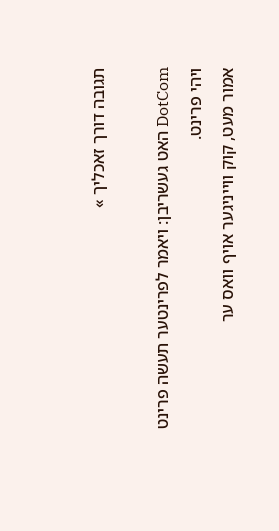תגובה דורך זאכליך »

DotCom האט געשריבן: ויאמר לפרינטער תעשה פרינט ויהי פרינט.
אמור מעט, קוק ווייניגער אויף וואס ער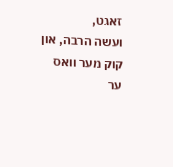זאגט,
ועשה הרבה, און קוק מער וואס ער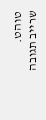טוהט.
שרייב תגובה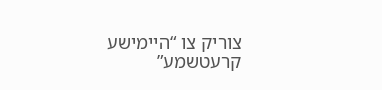צוריק צו “היימישע קרעטשמע”